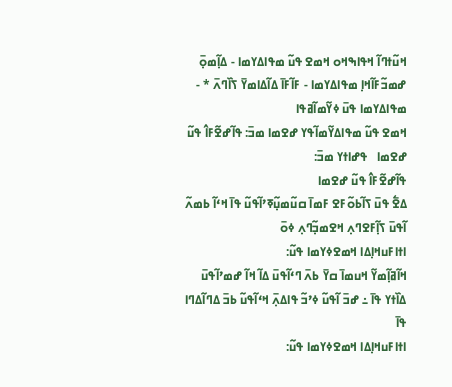ߞߎ߬ߙߣߊ߬ ߞߟߊߒߞߋ ߞߘߐ ߟߎ߬ ߘߟߊߡߌߘߊ - ߡߊ߲߬ߘߋ߲߫ ߝߘߏ߬ߓߊ߬ߞߊ߲ ߘߟߊߡߌߘߊ - ߓߊ߬ߓߊ߫ ߡߊ߬ߡߊߘߌ߫ ߖߊ߰ߣߍ߫ * - ߘߟߊߡߌߘߊ ߟߎ߫ ߦߌ߬ߘߊ߬ߥߟߊ
ߞߘߐ ߟߎ߬ ߘߟߊߡߌ߬ߘߊ߬ߟߌ ߝߐߘߊ ߘߏ߫: ߟߊ߬ߝߐ߬ߓߊ߮ ߟߎ߬ ߝߐߘߊ   ߟߝߊߙߌ ߘߏ߫:
ߟߊ߬ߝߐ߬ߓߊ߮ ߟߎ߬ ߝߐߘߊ
ߡߐ߱ ߟߎ߫ ߖߊ߬ߕߋ߬ߓߐ ߓߘߊ߫ ߛߎ߬ߘߎ߲߬ߧߴߊ߬ߟߎ߬ ߟߊ߫ ߞߵߊ߬ ߕߘߍ߬ ߊ߬ߟߎ߫ ߖߊ߲߬ߓߐߣߍ߲ ߞߐߘߏ߲߬ߣߍ߲ ߦߋ߫
ߊߙߊߓߎߞߊ߲ߡߊ ߞߘߐߦߌߘߊ ߟߎ߬:
ߞߊ߬ߥߊ߲߬ߘߌ߬ ߞߎߘߊ߫ ߛߌ߫ ߕߍ߫ ߣߵߊ߬ߟߎ߫ ߡߊ߬ ߞߊ߬ ߝߘߴߊ߬ߟߎ߫ ߡߊ߰ߙߌ ߟߊ߫ ߸ ߝߏ߫ ߊ߬ߟߎ߬ ߦߴߏ߬ ߟߊߡߍ߲߫ ߞߵߊ߬ߟߎ߬ ߕߏ߫ ߡߣߊ߬ߡߣߊ ߟߊ߫
ߊߙߊߓߎߞߊ߲ߡߊ ߞߘߐߦߌߘߊ ߟߎ߬: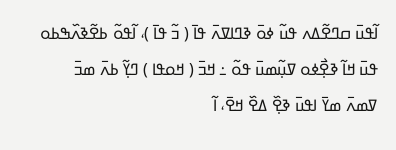ߊ߬ߟߎ߫ ߛߣߐ߬ߡߍ ߟߎ߬ ߦߋ߫ ߢߣߊߜߍ߫ ߟߊ߫ ( ߏ߬ ߟߊ߫ )، ߊ߬ߟߋ߬ ߕߐ߬ߢߍ߰ߒߕߋ ߟߎ߫ ߞߊ߬ ߢߐ߲߯ߦߋ ߜߎ߲߬ߘߎ߫ ߟߋ߬ ߸ ߞߏ߫ ( ߞߋߟߊ ) ߣߌ߲߬ ߕߍ߫ ߘߏ߫ ߜߘߍ߫ ߘߌ߫ ߊߟߎ߫ ߢߐ߲߰ ߡߐ߰ ߞߐ߫، ߊ߬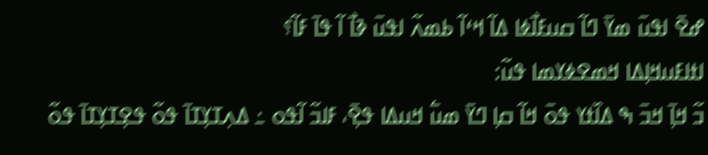ߝߐ߫ ߊߟߎ߫ ߘߌ߫ ߣߊ߬ ߛߎߓߊ߯ߦߊ ߡߊ߬ ߞߵߊ߬ ߕߘߍ߬ ߊߟߎ߫ ߢߊ߯ ߊ߬ ߟߊ߫ ߓߊ߬؟
ߊߙߊߓߎߞߊ߲ߡߊ ߞߘߐߦߌߘߊ ߟߎ߬:
ߏ߬ ߞߊ߲߫ ߞߏ߫ ߒ ߡߊ߰ߙߌ ߟߋ߫ ߞߊ߬ ߛߊ߲ ߣߌ߫ ߘߎ߱ ߞߎߡߊ ߟߐ߲߫، ߓߊߏ߬ ߊ߬ߟߋ ߸ ߡߍ߲ߠߌ߲ߠߊ߫ ߟߋ߬ ߟߐ߲ߠߌ߲ߠߊ߫ ߟߋ߬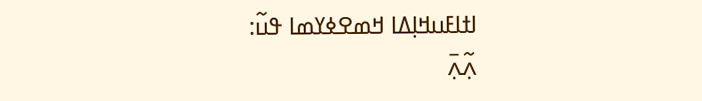ߊߙߊߓߎߞߊ߲ߡߊ ߞߘߐߦߌߘߊ ߟߎ߬:
ߍ߲߬ߍ߲߫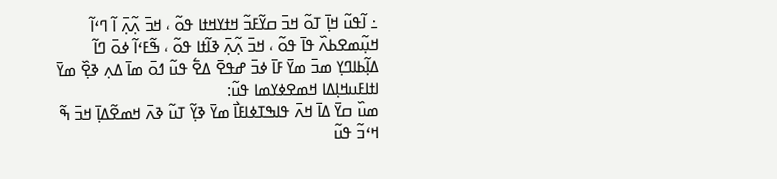߸ ߊ߬ߟߎ߬ ߞߊ߲߫ ߠߋ߬ ߞߏ߫ ߛߌ߬ߓߏ߬ ߞߙߌߞߙߊ ߟߋ߬ ، ߞߏ߫ ߍ߲߬ߍ߲߫ ߊ߬ ߣߵߊ߬ ߞߎ߲߬ߘߐߕߍ߰ ߟߊ߫ ߟߋ߬ ، ߞߏ߫ ߍ߲߬ߍ߲߫ ߢߊ߬ߙߊ ߟߋ߬ ، ߒ߬ߓߵߊ߬ ߦߋ߫ ߣߊ߬ ߡߊ߲߬ߕߊߣߌ߲ ߘߏ߫ ߘߌ߫ ߓߊ߫ ߦߏ߫ ߝߟߐ߫ ߡߐ߱ ߟߎ߬ ߗߋ߫ ߘߊ߫ ߡߍ߲ ߢߐ߲߰ ߘߌ߫
ߊߙߊߓߎߞߊ߲ߡߊ ߞߘߐߦߌߘߊ ߟߎ߬:
ߘߎ߰ ߛߌ߫ ߡߊ߫ ߞߍ߫ ߟߊߒߠߦߊߓߊ߯ ߘߌ߫ ߢߌ߲߬ ߠߎ߬ ߢߍ߫ ߞߘߐ߬ߡߊ߲߫ ߞߏ߫ ߒ߬ ߞߵߏ߬ ߟߎ߬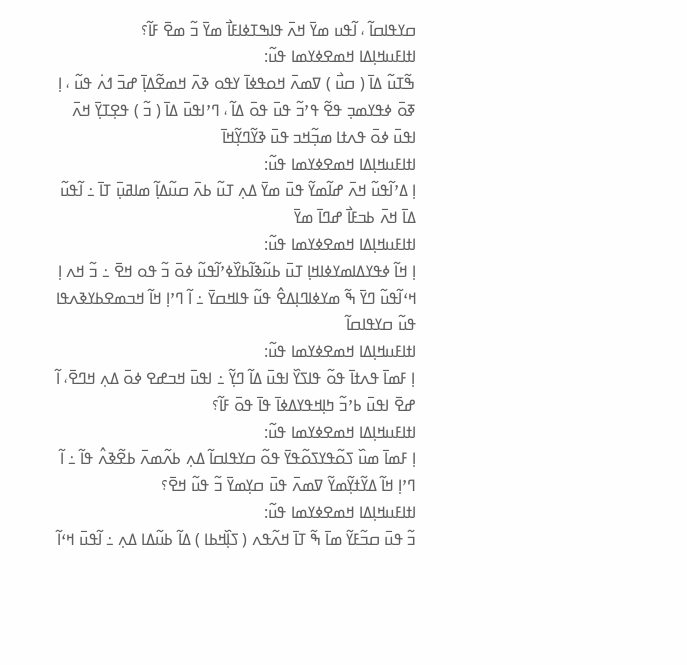ߛߌߟߊߛߊ߬ ، ߊ߬ߟߎ ߘߌ߫ ߞߍ߫ ߟߊߒߠߦߊߓߊ߯ ߘߌ߫ ߏ߬ ߘߐ߫ ߓߊ߬؟
ߊߙߊߓߎߞߊ߲ߡߊ ߞߘߐߦߌߘߊ ߟߎ߬:
ߒ߬ߠߎ߬ ߡߊ߫ ( ߛߎ߯ ) ߜߘߍ߫ ߞߋߟߦߊ߫ ߌߟߋ ߢߍ߫ ߞߘߐ߬ߡߊ߲߫ ߝߏ߫ ߗߍ߭ ߟߎ߬ ، ߊ߲ ߧߋ߫ ߦߟߌߘߏ߲ ߟߐ߬ ߟߴߏ߬ ߟߎ߫ ߟߋ߫ ߡߊ߬ ، ߣߴߊߟߎ߫ ߡߊ߫ ( ߏ߬ ) ߟߐ߲ߠߌ߲߫ ߞߍ߫ ߊߟߎ߫ ߦߋ߫ ߟߍߙߊ ߘߏ߲߬ߞߏ ߟߎ߫ ߢߌ߬ߣߌ߲߬ߞߊ߫
ߊߙߊߓߎߞߊ߲ߡߊ ߞߘߐߦߌߘߊ ߟߎ߬:
ߊ߲ ߡߴߊ߬ߟߎ߬ ߞߍ߫ ߝߊ߬ߘߌ߬ ߟߎ߫ ߘߌ߫ ߡߍ߲ ߠߎ߬ ߕߍ߫ ߛߎ߬ߡߊ߲߬ ߘߊߥߎ߲߫ ߠߊ߫ ߸ ߊ߬ߟߎ߬ ߡߊ߫ ߞߍ߫ ߕߏߓߊ߯ ߝߣߊ߫ ߘߌ߫
ߊߙߊߓߎߞߊ߲ߡߊ ߞߘߐߦߌߘߊ ߟߎ߬:
ߊ߲ ߞߊ߬ ߦߟߌߡߊߘߌߦߊߞߊ߲ ߠߎ߫ ߕߎ߬ߢߊ߬ߕߌ߰ߦߴߊ߬ߟߎ߬ ߦߋ߫ ߏ߬ ߟߋ ߞߐ߫ ߸ ߏ߬ ߞߍ ߊ߲ ߞߵߊ߬ߟߎ߬ ߣߌ߫ ߒ߬ ߘߌߦߊߣߊ߲ߡߐ߮ ߟߎ߬ ߟߊߞߛߌ߫ ߸ ߊ߬ ߣߴߊ߲ ߞߊ߬ ߞߏߘߐߕߌߢߍߟߊ ߟߎ߬ ߛߌߟߊߛߊ߬
ߊߙߊߓߎߞߊ߲ߡߊ ߞߘߐߦߌߘߊ ߟߎ߬:
ߊ߲ ߓߘߊ߫ ߟߍߙߊ߫ ߟߋ߬ ߟߊߖߌ߰ ߊߟߎ߫ ߡߊ߬ ߣߌ߲߬ ߸ ߊߟߎ߫ ߞߏߝߐ ߦߋ߫ ߡߍ߲ ߞߣߐ߫، ߊ߬ ߝߐ߫ ߊߟߎ߫ ߕߴߏ߬ ߤߊ߲ߞߟߌߡߦߊ߫ ߟߊ߫ ߟߋ߫ ߓߊ߬؟
ߊߙߊߓߎߞߊ߲ߡߊ ߞߘߐߦߌߘߊ ߟߎ߬:
ߊ߲ ߓߘߊ߫ ߘߎ߰ ߖߋ߬ߟߌߖߋ߬ߟߌ߫ ߟߋ߬ ߛߌߟߊߛߊ߬ ߡߍ߲ ߕߍ߬ߘߍ߫ ߕߐ߬ߢߍ߮ ߟߊ߬ ߸ ߊ߬ ߣߴߊ߲ ߞߊ߬ ߡߌ߬ߙߌ߲߬ߘߌ߬ ߜߘߍ߫ ߟߎ߫ ߛߌ߲ߘߌ߫ ߏ߬ ߟߎ߬ ߞߐ߫؟
ߊߙߊߓߎߞߊ߲ߡߊ ߞߘߐߦߌߘߊ ߟߎ߬:
ߏ߬ ߟߎ߫ ߛߏ߬ߓߌ߬ ߘߊ߫ ߒ߬ ߠߊ߫ ߞߍ߬ߟߍ ( ߖߊ߲߰ߞߕߊ ) ߡߊ߬ ߕߎ߬ߡߊ ߡߍ߲ ߸ ߊ߬ߟߎ߫ ߞߵߊ߬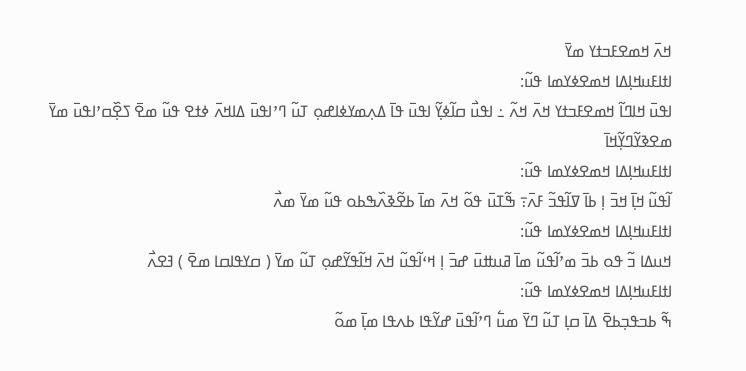ߞߍ߫ ߞߘߐߓߏߙߌ ߘߌ߫
ߊߙߊߓߎߞߊ߲ߡߊ ߞߘߐߦߌߘߊ ߟߎ߬:
ߊߟߎ߫ ߞߊߣߊ߬ ߞߘߐߓߏߙߌ ߞߍ߫ ߞߍ߬ ߸ ߊߟߎ߯ ߛߊ߬ߦߌ߲߬ ߊߟߎ߫ ߟߊ߫ ߡߍ߲ߘߌߦߊߝߋ߲ ߠߎ߬ ߣߴߊߟߎ߫ ߡߊߞߍ߫ ߦߙߐ ߟߎ߬ ߘߐ߫ ߖߐ߲߰ߛߴߊߟߎ߫ ߘߌ߫ ߘߐߢߌ߬ߣߌ߲߬ߞߊ߫
ߊߙߊߓߎߞߊ߲ߡߊ ߞߘߐߦߌߘߊ ߟߎ߬:
ߊ߬ߟߎ߬ ߞߊ߲߫ ߞߏ߫ ߊ߲ ߕߊ߫ ߜߊ߬ߟߏ߬ ߓߍ߫߹ ߒ߬ߠߎ߫ ߟߋ߬ ߞߍ߫ ߘߊ߫ ߕߐ߬ߢߍ߰ߒߕߋ ߟߎ߬ ߘߌ߫ ߘߍ߯
ߊߙߊߓߎߞߊ߲ߡߊ ߞߘߐߦߌߘߊ ߟߎ߬:
ߞߎߡߊ ߏ߬ ߟߋ ߕߏ߫ ߘߴߊ߬ߟߎ߬ ߘߊ߫ ߥߎߚߎ߫ ߝߏ߫ ߊ߲ ߞߵߊ߬ߟߎ߬ ߞߍ߫ ߞߊ߬ߟߌ߬ߝߋ߲ ߠߎ߬ ߘߌ߫ ( ߛߌߟߊߛߊ ߘߐ߫ ) ߔߐߍ߯
ߊߙߊߓߎߞߊ߲ߡߊ ߞߘߐߦߌߘߊ ߟߎ߬:
ߒ߬ ߕߏߟߏ߲ߕߐ߫ ߡߊ߫ ߛߊ߲ ߠߎ߬ ߣߌ߫ ߘߎ߱ ߣߴߊ߬ߟߎ߫ ߝߌ߬ߟߊ ߕߍߟߊ ߘߊ߲߫ ߘߋ߬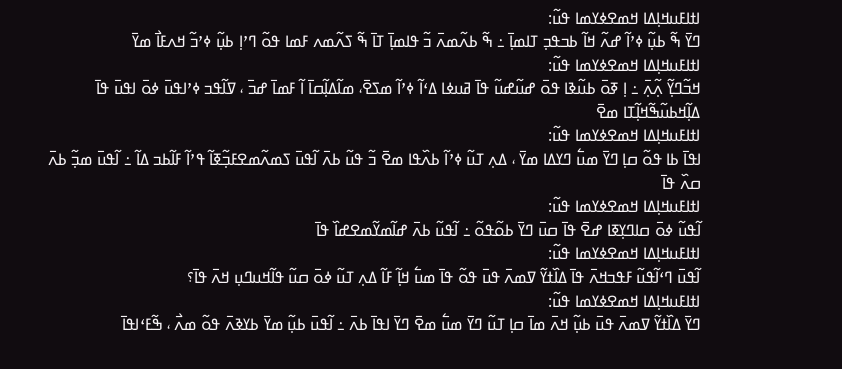ߊߙߊߓߎߞߊ߲ߡߊ ߞߘߐߦߌߘߊ ߟߎ߬:
ߣߌ߫ ߒ߬ ߕߎ߲߬ ߦߴߊ߬ ߝߍ߬ ߞߊ߬ ߕߏߟߏ߲ ߠߊߘߊ߲߫ ߸ ߒ߬ ߕߍ߬ߘߍ߫ ߏ߬ ߟߊߘߊ߲߫ ߠߊ߫ ߒ߬ ߖߍ߬ߘߍ ߓߘߊ ߟߋ߬ ߣߴߊ߲ ߕߎ߲߬ ߦߴߏ߬ ߞߍߓߊ߯ ߘߌ߫
ߊߙߊߓߎߞߊ߲ߡߊ ߞߘߐߦߌߘߊ ߟߎ߬:
ߞߏ߬ߣߌ߲߬ ߍ߲߬ߍ߲߫ ߸ ߊ߲ ߧߋ߫ ߕߎ߬ߢߊ ߟߋ߫ ߝߎ߬ߝߎ߬ ߟߊ߫ ߥߎߦߊ ߡߵߊ߬ ߦߴߊ߬ ߘߖߐ߫، ߘߊ߬ߡߊ߲߬ߛߊ߫ ߊ߬ ߓߘߊ߫ ߝߏ߫ ، ߜߊ߬ߟߏ ߦߴߊߟߎ߫ ߦߋ߫ ߊߟߎ߫ ߟߊ߫ ߡߊ߲߬ߞߕߎ߬ߒ߬ߞߊ߲߬ߠߊ ߘߐ߫
ߊߙߊߓߎߞߊ߲ߡߊ ߞߘߐߦߌߘߊ ߟߎ߬:
ߊߟߊ߫ ߕߊ ߟߋ߬ ߛߊ߲ ߣߌ߫ ߘߎ߱ ߣߌߡߊ ߘߌ߫ ، ߡߍ߲ ߠߎ߬ ߦߴߊ߬ ߕߍ߰ߟߊ ߘߐ߫ ߏ߬ ߟߎ߬ ߕߍ߫ ߊ߬ߟߎ߫ ߖߘߍ߬ߘߐߓߏ߲߬ߧߊ߬ ߟߴߊ߬ ߓߊ߬ߕߏ ߡߊ߬ ߸ ߊ߬ߟߎ߫ ߘߏ߲߬ ߕߍ߫ ߛߍ߰ ߟߊ߫
ߊߙߊߓߎߞߊ߲ߡߊ ߞߘߐߦߌߘߊ ߟߎ߬:
ߊ߬ߟߎ߬ ߦߋ߫ ߛߊߣߌ߲ߧߊ ߝߐ߫ ߟߊ߫ ߛߎ߫ ߣߌ߫ ߕߋ߬ߟߋ߬ ߸ ߊ߬ߟߎ߬ ߕߍ߫ ߝߊ߬ߘߌ߬ߘߐߝߊ߰ ߟߊ߫
ߊߙߊߓߎߞߊ߲ߡߊ ߞߘߐߦߌߘߊ ߟߎ߬:
ߊ߬ߟߎ߫ ߣߵߊ߬ߟߎ߬ ߓߟߏߞߍ߫ ߟߊ߫ ߡߊ߰ߙߌ߬ ߜߘߍ߫ ߟߎ߫ ߟߋ߬ ߟߊ߫ ߘߎ߱ ߞߊ߲߬ ߓߊ߬ ߡߍ߲ ߠߎ߬ ߦߋ߫ ߛߎ߬ ߟߊ߬ߞߎߣߎ߲ ߞߍ߫ ߟߊ߫؟
ߊߙߊߓߎߞߊ߲ߡߊ ߞߘߐߦߌߘߊ ߟߎ߬:
ߣߌ߫ ߡߊ߰ߙߌ߬ ߜߘߍ߫ ߟߎ߫ ߕߎ߲߬ ߞߍ߫ ߘߊ߫ ߛߊ߲ ߠߎ߬ ߣߌ߫ ߘߎ߱ ߘߐ߫ ߣߌ߫ ߊߟߊ߫ ߕߍ߫ ߸ ߊ߬ߟߎ߫ ߕߎ߲߬ ߘߌ߫ ߕߌߢߍ߫ ߟߋ߬ ߘߍ߯ ، ߒ߬ߓߵߊߟߊ߫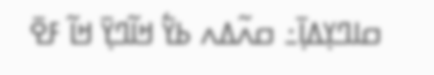ߛߊߣߌ߲ߡߊ߲߫߸ ߛߍ߬ߡߍ ߕߌ߱ ߞߊ߬ߣߌ߲߫ ߞߊ߬ ߓߐ߫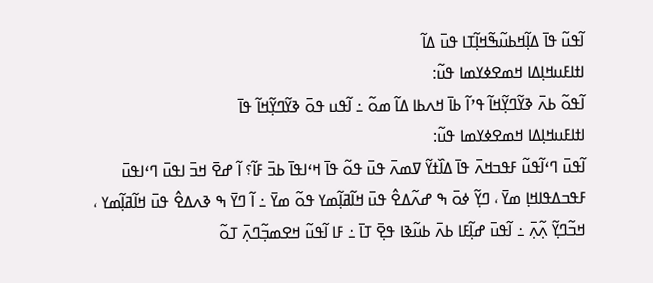ߊ߬ߟߎ߬ ߟߊ߫ ߡߊ߲߬ߞߕߎ߬ߒ߬ߞߊ߲߬ߠߊ ߟߎ߫ ߡߊ߬
ߊߙߊߓߎߞߊ߲ߡߊ ߞߘߐߦߌߘߊ ߟߎ߬:
ߊ߬ߟߋ߬ ߕߍ߫ ߢߌ߬ߣߌ߲߬ߞߊ߬ ߟߴߊ߬ ߕߊ߫ ߞߍߕߊ ߡߊ߬ ߘߋ߬ ߸ ߊ߬ߟߎ ߟߋ߫ ߢߌ߬ߣߌ߲߬ߞߊ߬ ߟߊ߫
ߊߙߊߓߎߞߊ߲ߡߊ ߞߘߐߦߌߘߊ ߟߎ߬:
ߊ߬ߟߎ߫ ߣߵߊ߬ߟߎ߬ ߓߟߏߞߍ߫ ߟߊ߫ ߡߊ߰ߙߌ߬ ߜߘߍ߫ ߟߎ߫ ߟߋ߬ ߟߊ߫ ߞߵߊߟߊ߫ ߕߏ߫ ߓߊ߬؟ ߊ߬ ߝߐ߫ ߞߏ߫ ߊߟߎ߫ ߣߵߊߟߎ߫ ߓߟߏߡߟߊߞߊ߲ ߘߌ߫ ، ߣߌ߲߬ ߦߋ߫ ߒ ߝߍ߬ߡߐ߮ ߟߎ߫ ߞߊ߬ߥߊ߲߬ߘߌ ߟߋ߬ ߘߌ߫ ߸ ߊ߬ ߣߌ߫ ߒ ߢߍߡߐ߮ ߟߎ߫ ߞߊ߬ߥߊ߲߬ߘߌ ، ߞߏ߬ߣߌ߲߬ ߍ߲߬ߍ߲߫ ߸ ߊ߬ߟߎ߫ ߝߊ߲߬ߓߊ ߕߍ߫ ߕߎ߬ߢߊ ߟߐ߲߫ ߠߊ߫ ߸ ߓߊ ߊ߬ߟߎ߬ ߞߐߘߏ߲߬ߣߍ߲߫ ߠߋ߬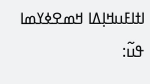ߊߙߊߓߎߞߊ߲ߡߊ ߞߘߐߦߌߘߊ ߟߎ߬: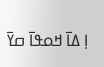ߊ߲ ߡߊ߫ ߞߋߟߊ߫ ߛߌ߫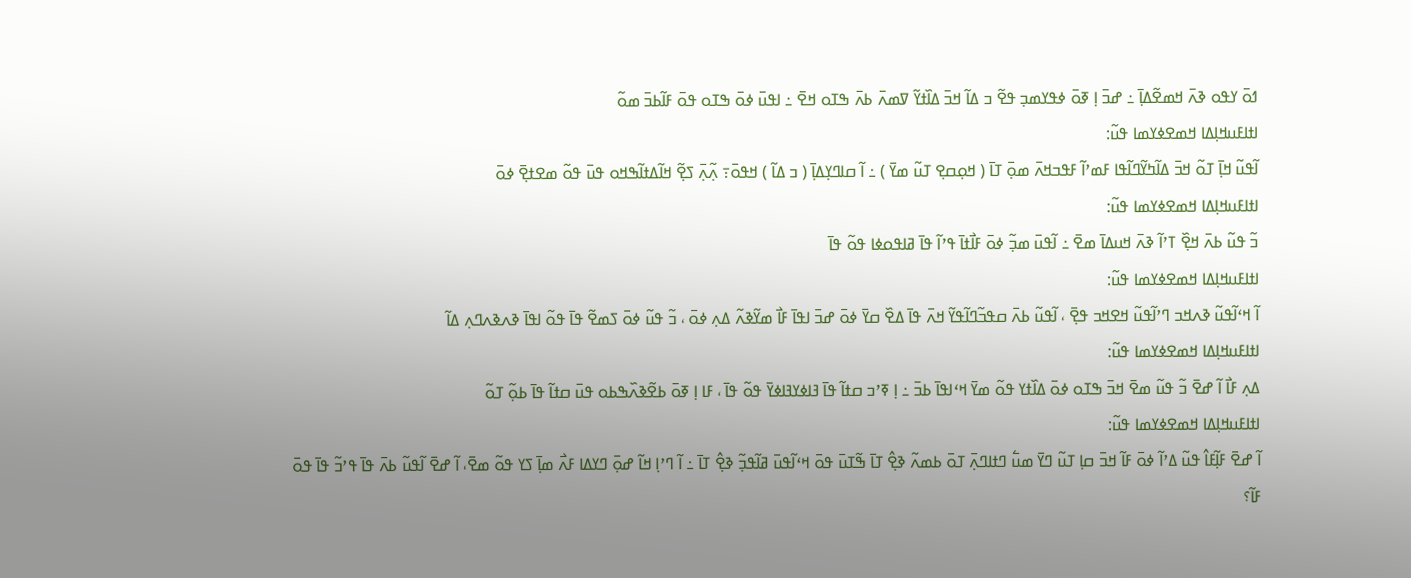ߗߋ߫ ߌߟߋ ߢߍ߫ ߞߘߐ߬ߡߊ߲߫ ߸ ߝߏ߫ ߊ߲ ߧߋ߫ ߦߟߌߘߏ߲ ߟߐ߬ ߏ ߡߊ߬ ߞߏ߫ ߡߊ߰ߙߌ߬ ߜߘߍ߫ ߕߍ߫ ߒߠߋ ߞߐ߫ ߸ ߊߟߎ߫ ߦߋ߫ ߒߠߋ ߟߋ߫ ߓߊ߬ߕߏ߫ ߘߋ߬
ߊߙߊߓߎߞߊ߲ߡߊ ߞߘߐߦߌߘߊ ߟߎ߬:
ߊ߬ߟߎ߬ ߞߊ߲߫ ߠߋ߬ ߞߏ߫ ߡߊ߬ߤߌ߬ߣߊ߬ߟߊ ߓߘߴߊ߬ ߓߟߏߞߍ߫ ߘߋ߲߫ ߠߊ߫ ( ߞߋ߲ߛߐ߲ ߠߎ߬ ߘߌ߫ ) ߸ ߊ߬ ߛߊߣߌ߲ߡߊ߲߫ ( ߏ ߡߊ߬ ) ߞߟߋ߫߹ ߍ߲߬ߍ߲߫ ߖߐ߲߬ ߞߊ߬ߡߙߊ߬ߒߞߋ ߟߎ߫ ߟߋ߬ ߘߐߙߐ߲߫ ߦߋ߫
ߊߙߊߓߎߞߊ߲ߡߊ ߞߘߐߦߌߘߊ ߟߎ߬:
ߏ߬ ߟߎ߬ ߕߍ߫ ߞߐ߲߰ ߠߴߊ߬ ߢߍ߫ ߞߎߡߊ߫ ߘߐ߫ ߸ ߊ߬ߟߎ߫ ߘߏ߲߬ ߦߋ߫ ߓߊ߯ߙߊ߫ ߟߴߊ߬ ߟߊ߫ ߥߊߟߋߦߊ ߟߋ߬ ߟߊ߫
ߊߙߊߓߎߞߊ߲ߡߊ ߞߘߐߦߌߘߊ ߟߎ߬:
ߊ߬ ߞߵߊ߬ߟߎ߬ ߢߍߞߏ ߣߴߊ߬ߟߎ߬ ߞߐߞߏ ߟߐ߲߫ ، ߊ߬ߟߎ߬ ߕߍ߫ ߛߟߏ߬ߣߊ߬ߟߌ߬ ߞߍ߫ ߟߊ߫ ߡߐ߰ ߛߌ߫ ߦߋ߫ ߝߏ߫ ߊߟߊ߫ ߓߊ߯ ߘߌ߬ߢߍ߬ ߡߍ߲ ߦߋ߫ ، ߏ߬ ߟߎ߬ ߦߋ߫ ߖߘߐ߬ ߟߊ߫ ߟߋ߬ ߊߟߊ߫ ߢߍߢߍߣߍ߲ ߡߊ߬
ߊߙߊߓߎߞߊ߲ߡߊ ߞߘߐߦߌߘߊ ߟߎ߬:
ߡߍ߲ ߓߊ߯ ߊ߬ ߝߐ߫ ߏ߬ ߟߎ߬ ߘߐ߫ ߞߏ߫ ߒߠߋ ߦߋ߫ ߡߊ߰ߙߌ ߟߋ߬ ߘߌ߫ ߞߵߊߟߊ߫ ߕߏ߫ ߸ ߊ߲ ߧߴߏ ߛߙߊ߬ ߟߊ߫ ߔߊߦߌߔߊߦߌ߫ ߟߋ߬ ߟߊ߫ ، ߓߊ ߊ߲ ߧߋ߫ ߕߐ߬ߢߍ߰ߒߕߋ ߟߎ߫ ߛߙߊ߬ ߟߊ߫ ߕߋ߲߬ ߠߋ߬
ߊߙߊߓߎߞߊ߲ߡߊ ߞߘߐߦߌߘߊ ߟߎ߬:
ߊ߬ ߝߐ߫ ߓߊ߲߬ߓߊ߮ ߟߎ߬ ߡߴߊ߬ ߦߋ߫ ߓߊ߬ ߞߏ߫ ߛߊ߲ ߠߎ߬ ߣߌ߫ ߘߎ߱ ߣߙߊߣߍ߲߫ ߠߋ߫ ߕߘߍ߬ ߢߐ߲߮ ߠߊ߫ ߒ߬ߠߎ߫ ߟߋ߫ ߞߵߊ߬ߟߎ߫ ߥߊ߬ߟߏ߲߬ ߢߐ߲߮ ߠߊ߫ ߸ ߊ߬ ߣߴߊ߲ ߞߊ߬ ߝߋ߲߫ ߣߌߡߊ ߓߍ߯ ߘߊ߲߫ ߖߌ ߟߋ߬ ߘߐ߫، ߊ߬ ߝߐ߫ ߊ߬ߟߎ߬ ߕߍ߫ ߟߊ߫ ߟߴߏ߬ ߟߊ߫ ߟߋ߫ ߓߊ߬؟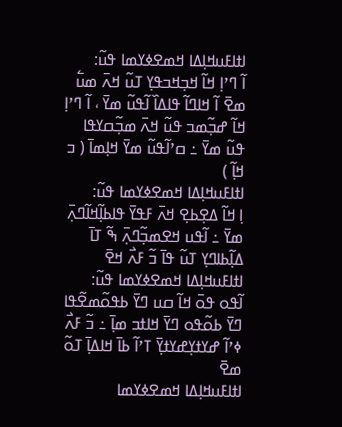ߊߙߊߓߎߞߊ߲ߡߊ ߞߘߐߦߌߘߊ ߟߎ߬:
ߊ߬ ߣߴߊ߲ ߞߊ߬ ߞߏ߲ߞߏߟߌ߲ ߠߎ߬ ߞߍ߫ ߘߎ߱ ߘߐ߫ ߊ߬ ߞߊߣߊ߬ ߟߊߡߊ߰ ߊ߬ߟߎ߬ ߘߌ߫ ، ߊ߬ ߣߴߊ߲ ߞߊ߬ ߝߏ߲߬ߘߏ ߟߎ߬ ߞߍ߫ ߘߏ߲߬ߛߌߟߊ ߟߎ߬ ߘߌ߫ ߸ ߛߴߊ߬ߟߎ߬ ߘߌ߫ ߞߊ߲ߘߊ߫ ( ߏ ߞߊ߲߬ )
ߊߙߊߓߎߞߊ߲ߡߊ ߞߘߐߦߌߘߊ ߟߎ߬:
ߊ߲ ߞߊ߬ ߡߐ߲ߕߐ߲ ߞߍ߫ ߓߟߌ߫ ߟߊߕߊ߲߬ߞߊ߬ߣߍ߲߫ ߘߌ߫ ߸ ߊ߬ߟߎ ߞߐߘߏ߲߬ߣߍ߲߫ ߒ߬ ߠߊ߫ ߡߊ߲߬ߕߊߣߌ߲ ߠߎ߬ ߟߊ߫ ߏ߬ ߓߍ߯ ߞߐ߫
ߊߙߊߓߎߞߊ߲ߡߊ ߞߘߐߦߌߘߊ ߟߎ߬:
ߊ߬ߟߋ ߟߋ߫ ߞߊ߬ ߛߎ ߣߌ߫ ߕߟߋ߬ߘߐ߬ߟߊ ߣߌ߫ ߕߋ߬ߟߋ ߣߌ߫ ߞߊߙߏ ߘߊ߲߫ ߸ ߏ߬ ߓߍ߯ ߦߴߊ߬ ߝߌߙߌ߲ߝߌߙߌ߲߫ ߠߴߊ߬ ߕߊ߫ ߞߊߡߊ߲߫ ߠߋ߬ ߘߐ߫
ߊߙߊߓߎߞߊ߲ߡߊ ߞߘߐߦߌߘߊ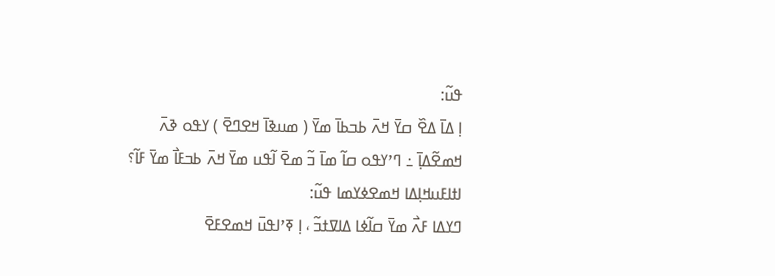ߟߎ߬:
ߊ߲ ߡߊ߫ ߡߐ߰ ߛߌ߫ ߞߍ߫ ߕߏߕߊ߫ ߘߌ߫ ( ߘߎߢߊ߫ ߞߐߣߐ߫ ) ߌߟߋ ߢߍ߫ ߞߘߐ߬ߡߊ߲߫ ߸ ߣߴߌߟߋ ߛߊ߬ ߘߊ߫ ߏ߬ ߘߐ߫ ߊ߬ߟߎ ߘߌ߫ ߞߍ߫ ߕߏߓߊ߯ ߘߌ߫ ߓߊ߬؟
ߊߙߊߓߎߞߊ߲ߡߊ ߞߘߐߦߌߘߊ ߟߎ߬:
ߣߌߡߊ ߓߍ߯ ߘߌ߫ ߛߊ߬ߦߊ ߡߊߜߙߏ߬ ، ߊ߲ ߧߴߊߟߎ߫ ߞߘߐߓߐ߫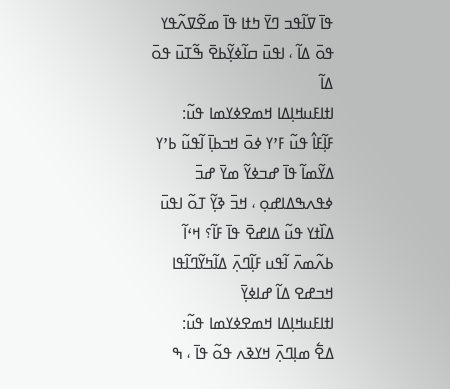ߟߊ߫ ߜߊ߬ߟߏ ߣߌ߫ ߤߙߊ ߟߊ߫ ߘߐ߬ߜߍ߬ߟߌ ߟߋ߫ ߡߊ߬ ، ߊߟߎ߫ ߛߊ߬ߦߌ߲߬ߕߐ߫ ߒ߬ߠߎ߫ ߟߋ߫ ߡߊ߬
ߊߙߊߓߎߞߊ߲ߡߊ ߞߘߐߦߌߘߊ ߟߎ߬:
ߓߊ߲߬ߓߊ߮ ߟߎ߬ ߓߴߌ ߦߋ߫ ߞߏߕߊ߲߫ ߊ߬ߟߎ߬ ߕߴߌ ߡߌ߬ߘߊ߬ ߟߊ߫ ߝߏߦߌ߬ ߘߌ߫ ߝߏ߫ ߦߟߍߒߡߊߝߋ߲ ، ߞߏ߫ ߢߌ߲߬ ߠߋ߬ ߊߟߎ߫ ߡߊ߰ߙߌ ߟߎ߬ ߡߊߝߐ߫ ߟߊ߫ ߓߊ߬؟ ߞߵߊ߬ ߕߍ߬ߘߍ߫ ߊ߬ߟߎ ߓߊ߲߬ߣߍ߲߫ ߡߊ߬ߤߌ߬ߣߊ߬ߟߊ ߞߏߝߐ ߡߊ߬ ߝߊߦߌ߲߫
ߊߙߊߓߎߞߊ߲ߡߊ ߞߘߐߦߌߘߊ ߟߎ߬:
ߡߐ߱ ߘߊ߲ߣߍ߲߫ ߞߌߢߍ ߟߋ߬ ߟߊ߫ ، ߒ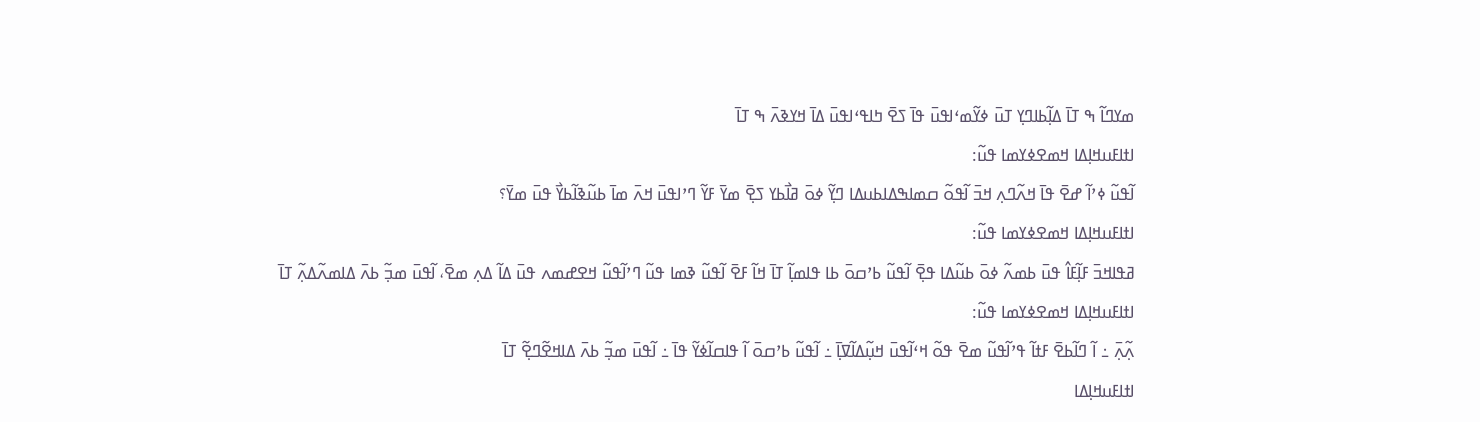ߘߌߣߊ߬ ߒ ߠߊ߫ ߡߊ߲߬ߕߊߣߌ߲ ߠߎ߫ ߦߌ߬ߘߵߊߟߎ߫ ߟߊ߫ ߖߐ߫ ߤߊߟߵߊߟߎ߫ ߡߊ߫ ߞߌߢߍ߫ ߒ ߠߊ߫
ߊߙߊߓߎߞߊ߲ߡߊ ߞߘߐߦߌߘߊ ߟߎ߬:
ߊ߬ߟߎ߬ ߦߴߊ߬ ߝߐ߫ ߟߊ߫ ߞߍ߬ߣߍ߲ ߞߏ߫ ߊ߬ߟߋ߬ ߛߘߊߒߡߊߕߎߡߊ ߣߌ߲߬ ߦߋ߫ ߥߊ߯ߕߌ ߖߐ߲߫ ߘߌ߫ ߓߌ߬ ߣߴߊߟߎ߫ ߞߍ߫ ߘߊ߫ ߕߎ߬ߢߊ߬ߕߌ߯ ߟߎ߫ ߘߌ߫؟
ߊߙߊߓߎߞߊ߲ߡߊ ߞߘߐߦߌߘߊ ߟߎ߬:
ߥߟߊߞߏ߫ ߓߊ߲߬ߓߊ߮ ߟߎ߫ ߕߘߍ߬ ߦߋ߫ ߕߎ߬ߡߊ ߟߐ߲߫ ߊ߬ߟߎ߬ ߕߴߛߋ߫ ߕߊ ߟߊߘߊ߲߬ ߠߊ߫ ߞߊ߬ ߓߐ߫ ߊ߬ߟߎ߬ ߢߘߊ ߟߎ߬ ߣߴߊ߬ߟߎ߬ ߞߐߝߘߍ ߟߎ߫ ߡߊ߬ ߡߍ߲ ߘߐ߫، ߊ߬ߟߎ߫ ߘߏ߲߬ ߕߍ߫ ߡߊߘߍ߬ߡߍ߲߬ ߠߊ߫
ߊߙߊߓߎߞߊ߲ߡߊ ߞߘߐߦߌߘߊ ߟߎ߬:
ߍ߲߬ߍ߲߫ ߸ ߊ߬ ߣߊ߬ߕߐ߫ ߓߙߊ߬ ߟߴߊ߬ߟߎ߬ ߘߐ߫ ߟߋ߬ ߞߵߊ߬ߟߎ߫ ߞߎ߲߬ߡߊ߬ߜߊ߲߫ ߸ ߊ߬ߟߎ߬ ߕߴߛߋ߫ ߊ߬ ߟߊߛߊ߬ߦߌ߬ ߟߊ߫ ߸ ߊ߬ߟߎ߫ ߘߏ߲߬ ߕߍ߫ ߡߊߞߐ߬ߣߐ߲߬ ߠߊ߫
ߊߙߊߓߎߞߊ߲ߡߊ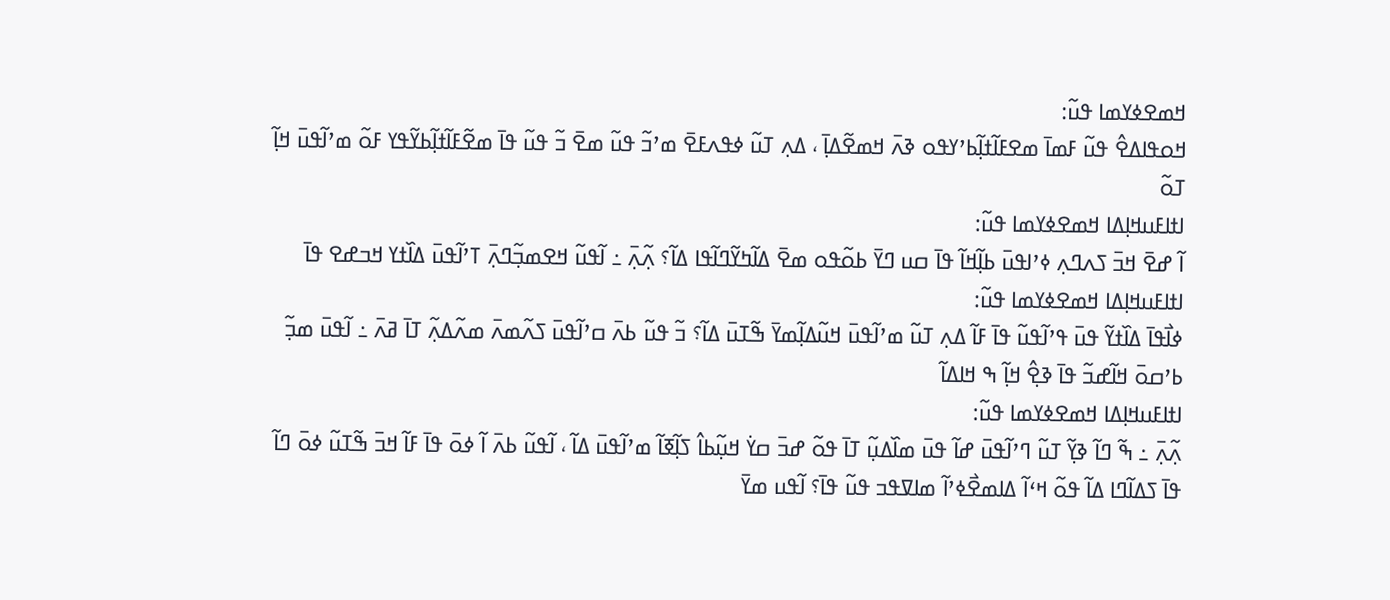ߞߘߐߦߌߘߊ ߟߎ߬:
ߞߋߟߊߡߐ߮ ߟߎ߬ ߓߘߊ߫ ߘߐߓߊ߬ߙߊ߲߬ߕߴߌߟߋ ߢߍ߫ ߞߘߐ߬ߡߊ߲߫ ، ߡߍ߲ ߠߎ߬ ߦߟߍߓߐ߫ ߘߴߏ߬ ߟߎ߬ ߘߐ߫ ߏ߬ ߟߎ߬ ߟߊ߫ ߘߐ߬ߓߊ߬ߙߊ߲߬ߕߌ߬ߟߌ ߓߋ߬ ߘߴߊ߬ߟߎ߫ ߞߊ߲߬ ߠߋ߬
ߊߙߊߓߎߞߊ߲ߡߊ ߞߘߐߦߌߘߊ ߟߎ߬:
ߊ߬ ߝߐ߫ ߞߏ߫ ߖߍߣߍ߲ ߦߴߊߟߎ߫ ߕߊ߲߬ߞߊ߬ ߟߊ߫ ߛߎ ߣߌ߫ ߕߋ߬ߟߋ ߘߐ߫ ߡߊ߬ߤߌ߬ߣߊ߬ߟߊ ߡߊ߬؟ ߍ߲߬ߍ߲߫ ߸ ߊ߬ߟߎ߬ ߞߐߘߏ߲߬ߣߍ߲߫ ߠߴߊ߬ߟߎ߫ ߡߊ߰ߙߌ ߞߏߝߐ ߟߊ߫
ߊߙߊߓߎߞߊ߲ߡߊ ߞߘߐߦߌߘߊ ߟߎ߬:
ߦߊ߯ߟߊ߫ ߡߊ߰ߙߌ߬ ߟߎ߫ ߟߴߊ߬ߟߎ߬ ߟߊ߫ ߓߊ߬ ߡߍ߲ ߠߎ߬ ߘߴߊ߬ߟߎ߫ ߞߎ߬ߡߊ߲߬ߘߌ߫ ߒ߬ߠߎ߫ ߡߊ߬؟ ߏ߬ ߟߎ߬ ߕߍ߫ ߛߴߊ߬ߟߎ߫ ߖߍ߬ߘߍ߫ ߘߍ߬ߡߍ߲߬ ߠߊ߫ ߥߍ߫ ߸ ߊ߬ߟߎ߫ ߘߏ߲߬ ߕߴߛߋ߫ ߞߊ߬ߝߏ߬ ߟߊ߫ ߢߐ߲߮ ߞߊ߲߬ ߒ ߞߊߡߊ߬
ߊߙߊߓߎߞߊ߲ߡߊ ߞߘߐߦߌߘߊ ߟߎ߬:
ߍ߲߬ߍ߲߫ ߸ ߒ߬ ߣߊ߬ ߢߌ߲߬ ߠߎ߬ ߣߴߊ߬ߟߎ߫ ߝߊ߬ ߟߎ߫ ߘߊ߰ߡߎ߲߬ ߠߊ߫ ߟߋ߬ ߝߏ߫ ߛߌ߭ ߞߎ߲߬ߕߊ߮ ߖߊ߲߬ߧߊ߬ ߘߴߊ߬ߟߎ߫ ߡߊ߬ ، ߊ߬ߟߎ߬ ߕߍ߫ ߊ߬ ߦߋ߫ ߟߊ߫ ߓߊ߬ ߞߏ߫ ߒ߬ߠߎ߬ ߦߋ߫ ߣߊ߬ ߟߊ߫ ߖߡߊ߬ߣߊ ߡߊ߬ ߟߋ߬ ߞߵߊ߬ ߡߊߘߐ߯ߦߴߊ߬ ߘߊߜߟߏ ߟߎ߬ ߟߊ߫؟ ߊ߬ߟߎ ߘߌ߫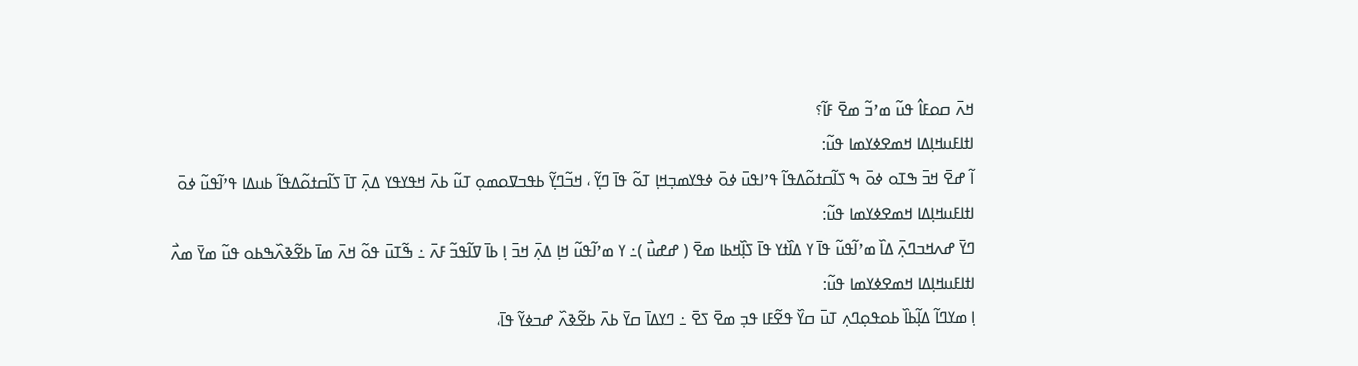ߞߍ߫ ߛߋߓߊ߮ ߟߎ߬ ߘߴߏ߬ ߘߐ߫ ߓߊ߬؟
ߊߙߊߓߎߞߊ߲ߡߊ ߞߘߐߦߌߘߊ ߟߎ߬:
ߊ߬ ߝߐ߫ ߞߏ߫ ߒߠߋ ߦߋ߫ ߒ ߖߊ߬ߛߙߋ߬ߡߟߊ߬ ߟߴߊߟߎ߫ ߦߋ߫ ߦߟߌߘߏ߲ߞߊ߲ ߠߋ߬ ߟߊ߫ ߣߌ߲߬ ، ߞߏ߬ߣߌ߲߬ ߕߟߏߜߋߘߋ߲ ߠߎ߬ ߕߍ߫ ߞߟߌߟߌ ߡߍ߲߫ ߠߊ߫ ߖߊ߬ߛߙߋ߬ߡߟߊ߬ ߕߎߡߊ ߟߴߊ߬ߟߎ߬ ߦߋ߫
ߊߙߊߓߎߞߊ߲ߡߊ ߞߘߐߦߌߘߊ ߟߎ߬:
ߣߌ߫ ߝߍߞߏߣߍ߲߫ ߡߊ߰ ߘߴߊ߬ߟߎ߬ ߟߊ߫ ߌ ߡߊ߰ߙߌ ߟߊ߫ ߖߊ߲߰ߞߕߊ ߘߐ߫ ( ߝߝߎ߯ )߸ ߌ ߘߴߊ߬ߟߎ߬ ߞߊ߲ ߡߍ߲߫ ߞߏ߫ ߊ߲ ߕߊ߫ ߜߊ߬ߟߏ߬ ߓߍ߫ ߸ ߒ߬ߠߎ߫ ߟߋ߬ ߞߍ߫ ߘߊ߫ ߕߐ߬ߢߍ߰ߒߕߋ ߟߎ߬ ߘߌ߫ ߘߍ߯
ߊߙߊߓߎߞߊ߲ߡߊ ߞߘߐߦߌߘߊ ߟߎ߬:
ߊ߲ ߘߌߣߊ߬ ߡߊ߲߬ߕߊ߰ ߕߋߟߋ߲ߣߍ߲ ߠߎ߫ ߛߌ߰ ߟߐ߬ߓߊ ߟߏ߲ ߘߐ߫ ߖߐ߫ ߸ ߣߌߡߊ߫ ߛߌ߫ ߕߍ߫ ߕߐ߬ߢߍ߰ ߝߏߦߌ߬ ߟߊ߫،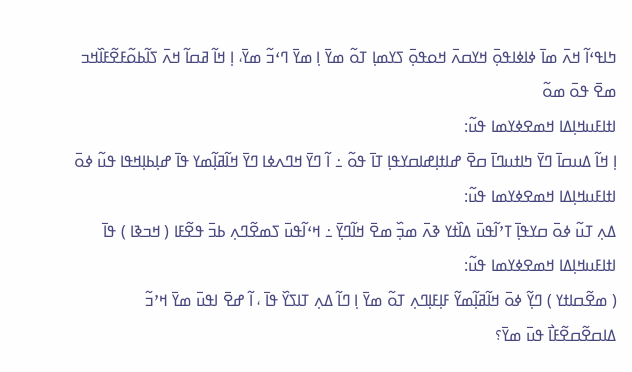ߤߊߟߵߊ߬ ߞߍ߫ ߘߊ߫ ߦߊߦߊߟߋ߲߫ ߞߌߛߍ߫ ߞߋߟߋ߲߫ ߖߌߘߊ߲ ߠߋ߬ ߘߌ߫ ߊ߲ ߘߌ߫ ߣߵߏ߬ ߘߌ߫، ߊ߲ ߞߊ߬ ߥߛߊ߬ ߞߍ߫ ߖߊ߬ߕߋ߬ߓߐ߬ߓߊ߰ߞߏ ߘߐ߫ ߟߋ߫ ߘߋ߬
ߊߙߊߓߎߞߊ߲ߡߊ ߞߘߐߦߌߘߊ ߟߎ߬:
ߊ߲ ߞߊ߬ ߡߎߛߊ߫ ߣߌ߫ ߤߊߙߎߣߊ߫ ߛߐ߫ ߝߊߙߊ߲ߝߊߛߌߟߊ߲ ߠߊ߫ ߟߋ߬ ߸ ߊ߬ ߣߌ߫ ߞߣߍߦߊ ߣߌ߫ ߞߊ߬ߥߊ߲߬ߘߌ ߟߊ߫ ߝߊ߲ߕߊ߲ߞߟߊ ߟߎ߬ ߦߋ߫
ߊߙߊߓߎߞߊ߲ߡߊ ߞߘߐߦߌߘߊ ߟߎ߬:
ߡߍ߲ ߠߎ߬ ߦߋ߫ ߛߌߟߊ߲߫ ߠߴߊ߬ߟߎ߫ ߡߊ߰ߙߌ ߢߍ߫ ߘߏ߲߰ ߘߐ߫ ߞߊ߬ߣߌ߲߫ ߸ ߞߵߊ߬ߟߎ߫ ߖߘߐ߬ߣߍ߲ ߕߏ߫ ߟߐ߬ߓߊ ( ߞߏߢߊ ) ߟߊ߫
ߊߙߊߓߎߞߊ߲ߡߊ ߞߘߐߦߌߘߊ ߟߎ߬:
( ߘߐ߬ߛߊߙߌ ) ߣߌ߲߬ ߦߋ߫ ߞߊ߬ߥߊ߲߬ߘߌ߬ ߓߊ߲ߓߊ߲ߣߍ߲ ߠߋ߬ ߘߌ߫ ߊ߲ ߣߊ߬ ߡߍ߲ ߠߊߖߌ߰ ߟߊ߫ ، ߊ߬ ߝߐ߫ ߊߟߎ߫ ߘߌ߫ ߞߴߏ߬ ߡߊߛߐ߬ߛߐ߬ߓߊ߯ ߟߎ߫ ߘߌ߫؟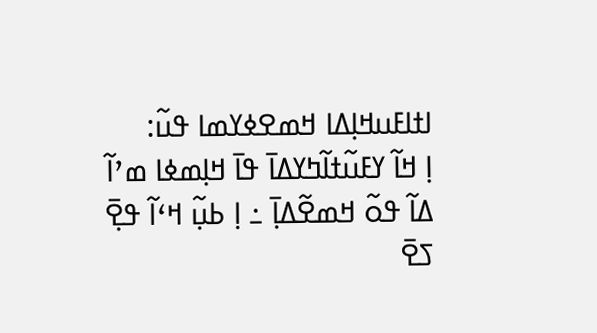ߊߙߊߓߎߞߊ߲ߡߊ ߞߘߐߦߌߘߊ ߟߎ߬:
ߊ߲ ߞߊ߬ ߌߓߎ߬ߙߊ߬ߤߌߡߊ߫ ߟߊ߫ ߞߊ߲ߘߦߊ ߘߴߊ߬ ߡߊ߬ ߟߋ߬ ߞߘߐ߬ߡߊ߲߫ ߸ ߊ߲ ߕߎ߲߬ ߞߵߊ߬ ߟߐ߲߫ ߖߐ߫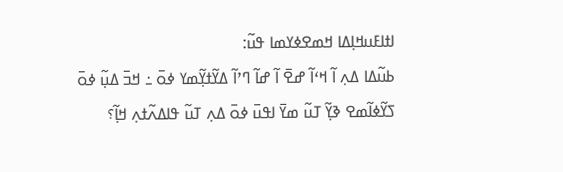ߊߙߊߓߎߞߊ߲ߡߊ ߞߘߐߦߌߘߊ ߟߎ߬:
ߕߎ߬ߡߊ ߡߍ߲ ߊ߬ ߞߵߊ߬ ߝߐ߫ ߊ߬ ߝߊ߬ ߣߴߊ߬ ߡߌ߬ߙߌ߲߬ߘߌ ߦߋ߫ ߸ ߞߏ߫ ߡߎ߲߬ ߦߋ߫ ߖߌ߬ߦߊ߬ߘߐ ߢߌ߲߬ ߠߎ߬ ߘߌ߫ ߊߟߎ߫ ߦߋ߫ ߡߍ߲ ߠߎ߬ ߟߊߡߍ߬ߙߍ߲ ߞߊ߲߬؟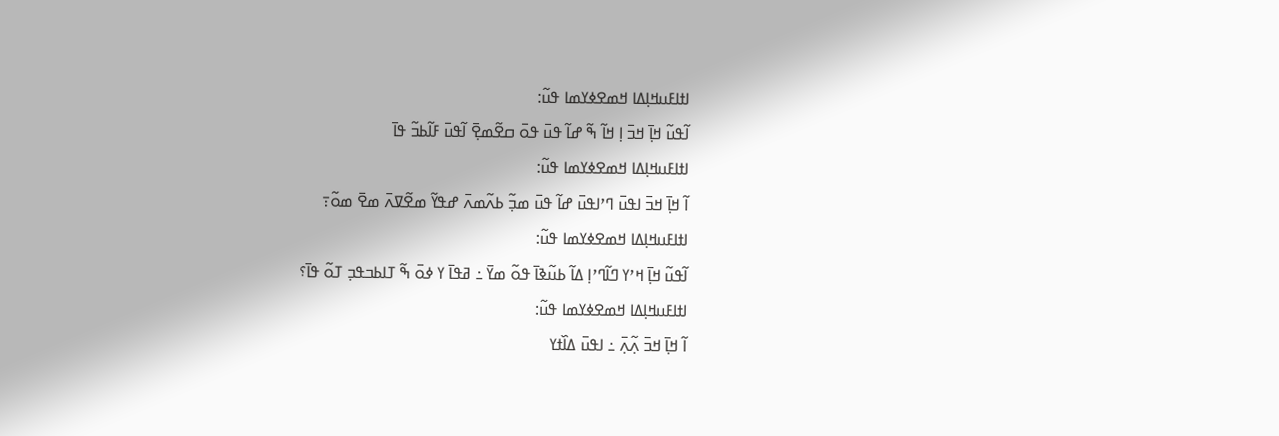ߊߙߊߓߎߞߊ߲ߡߊ ߞߘߐߦߌߘߊ ߟߎ߬:
ߊ߬ߟߎ߬ ߞߊ߲߫ ߞߏ߫ ߊ߲ ߞߊ߬ ߒ߬ ߝߊ߬ ߟߎ߫ ߟߋ߫ ߛߐ߬ߘߐ߲߫ ߊ߬ߟߎ߫ ߓߊ߬ߕߏ߬ ߟߊ߫
ߊߙߊߓߎߞߊ߲ߡߊ ߞߘߐߦߌߘߊ ߟߎ߬:
ߊ߬ ߞߊ߲߫ ߞߏ߫ ߊߟߎ߫ ߣߴߊߟߎ߫ ߝߊ߬ ߟߎ߫ ߘߏ߲߬ ߕߍ߬ߘߍ߫ ߝߟߌ߬ ߘߐ߬ߜߍ߫ ߘߐ߫ ߘߋ߬߹
ߊߙߊߓߎߞߊ߲ߡߊ ߞߘߐߦߌߘߊ ߟߎ߬:
ߊ߬ߟߎ߬ ߞߊ߲߫ ߞߴߌ ߣߊ߬ߣߴߊ߲ ߡߊ߬ ߕߎ߬ߢߊ߫ ߟߋ߬ ߘߌ߫ ߸ ߥߟߊ߫ ߌ ߦߋ߫ ߒ߬ ߠߊߕߏߟߏ߲ ߠߋ߬ ߟߊ߫؟
ߊߙߊߓߎߞߊ߲ߡߊ ߞߘߐߦߌߘߊ ߟߎ߬:
ߊ߬ ߞߊ߲߫ ߞߏ߫ ߍ߲߬ߍ߲߫ ߸ ߊߟߎ߫ ߡߊ߰ߙߌ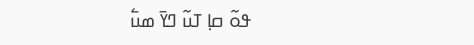ߟߋ߬ ߛߊ߲ ߠߎ߬ ߣߌ߫ ߘߎ߱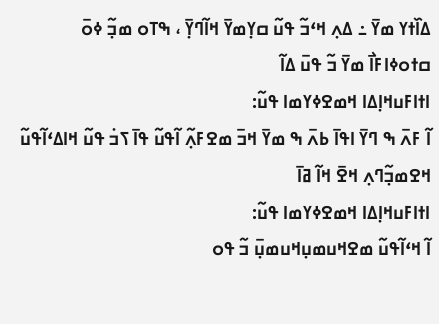ߡߊ߰ߙߌ ߘߌ߫ ߸ ߡߍ߲ ߞߵߏ߬ ߟߎ߬ ߛߌ߲ߘߌ߫ ߞߊ߬ߣߌ߲߫ ، ߒߠߋ ߘߏ߲߬ ߦߋ߫ ߛߙߋߦߊߓߊ߯ ߘߌ߫ ߏ߬ ߟߎ߫ ߡߊ߬
ߊߙߊߓߎߞߊ߲ߡߊ ߞߘߐߦߌߘߊ ߟߎ߬:
ߊ߬ ߓߍ߫ ߒ ߣߌ߫ ߊߟߊ߫ ߕߍ߫ ߒ ߘߌ߫ ߞߏ߫ ߘߐߓߍ߲߬ ߊ߬ߟߎ߬ ߟߊ߫ ߖߏ߭ ߟߎ߬ ߞߊߡߵߊ߬ߟߎ߬ ߞߐߘߏ߲߬ߣߍ߲ ߞߐ߫ ߞߊ߬ ߥߊ߫
ߊߙߊߓߎߞߊ߲ߡߊ ߞߘߐߦߌߘߊ ߟߎ߬:
ߊ߬ ߞߵߊ߬ߟߎ߬ ߘߐߞߎߘߎ߲ߞߎߘߎ߲߫ ߏ߬ ߟߋ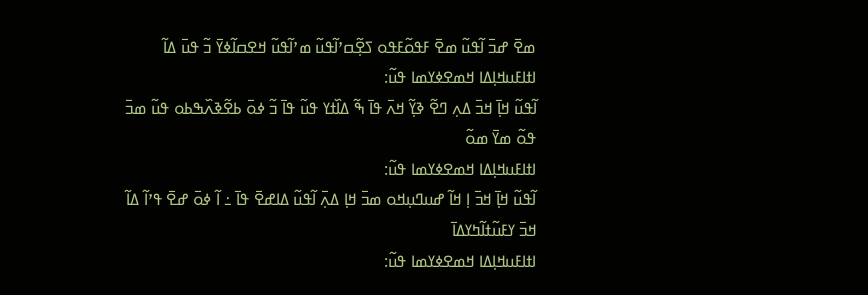ߘߐ߫ ߝߏ߫ ߊ߬ߟߎ߬ ߘߐ߫ ߓߟߋ߬ߓߟߋ ߖߐ߲߬ߛߴߊ߬ߟߎ߬ ߘߴߊ߬ߟߎ߬ ߞߐߛߊ߬ߦߌ߫ ߏ߬ ߟߎ߫ ߡߊ߬
ߊߙߊߓߎߞߊ߲ߡߊ ߞߘߐߦߌߘߊ ߟߎ߬:
ߊ߬ߟߎ߬ ߞߊ߲߫ ߞߏ߫ ߡߍ߲ ߣߐ߬ ߢߌ߲߬ ߞߍ߫ ߟߊ߫ ߒ߬ ߡߊ߰ߙߌ ߟߎ߬ ߟߊ߫ ߏ߬ ߦߋ߫ ߕߐ߬ߢߍ߰ߒߕߋ ߟߎ߬ ߘߏ߫ ߟߋ߬ ߘߌ߫ ߘߋ߬
ߊߙߊߓߎߞߊ߲ߡߊ ߞߘߐߦߌߘߊ ߟߎ߬:
ߊ߬ߟߎ߬ ߞߊ߲߫ ߞߏ߫ ߊ߲ ߞߊ߬ ߝߎߣߎ߲ߞߋ ߘߏ߫ ߞߊ߲ ߡߍ߲߫ ߊ߬ߟߎ߬ ߡߊߝߐ߫ ߟߊ߫ ߸ ߊ߬ ߦߋ߫ ߝߐ߫ ߟߴߊ߬ ߡߊ߬ ߞߏ߫ ߌߓߎ߬ߙߊ߬ߤߌߡߊ߫
ߊߙߊߓߎߞߊ߲ߡߊ ߞߘߐߦߌߘߊ ߟߎ߬: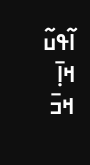ߊ߬ߟߎ߬ ߞߊ߲߫ ߞߏ߫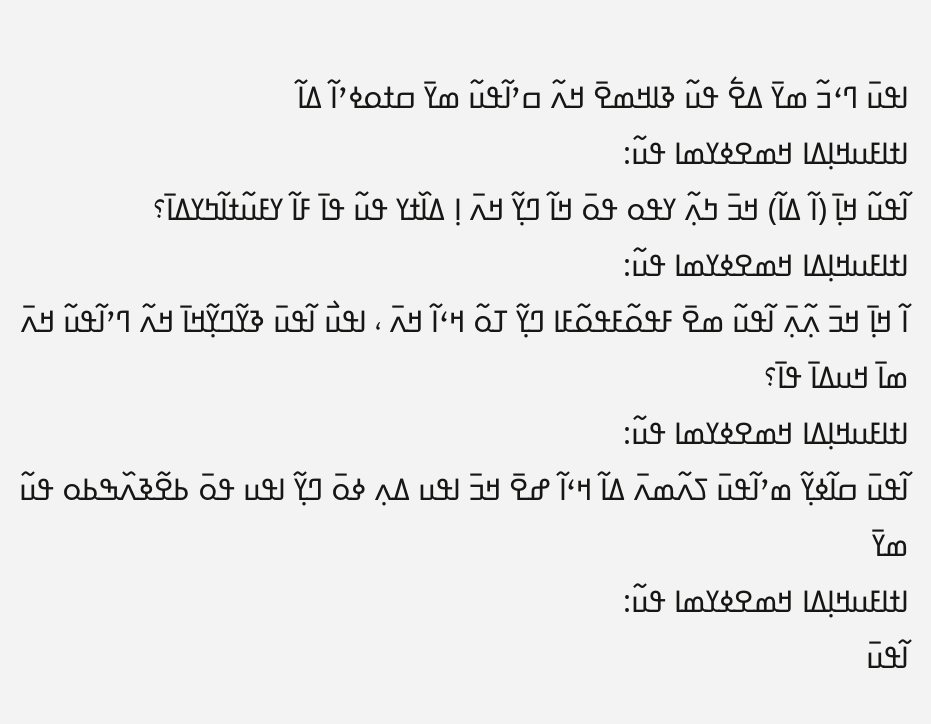ߊߟߎ߫ ߣߵߏ߬ ߘߌ߫ ߡߐ߱ ߟߎ߬ ߢߊߞߘߐ߫ ߞߍ߬ ߛߴߊ߬ߟߎ߬ ߘߌ߫ ߛߙߋߦߴߊ߬ ߡߊ߬
ߊߙߊߓߎߞߊ߲ߡߊ ߞߘߐߦߌߘߊ ߟߎ߬:
ߊ߬ߟߎ߬ ߞߊ߲߫ (ߊ߬ ߡߊ߬) ߞߏ߫ ߤߍ߲߬ ߌߟߋ ߟߋ߫ ߞߊ߬ ߣߌ߲߬ ߞߍ߫ ߊ߲ ߡߊ߰ߙߌ ߟߎ߬ ߟߊ߫ ߓߊ߬ ߌߓߎ߬ߙߊ߬ߤߌߡߊ߫؟
ߊߙߊߓߎߞߊ߲ߡߊ ߞߘߐߦߌߘߊ ߟߎ߬:
ߊ߬ ߞߊ߲߫ ߞߏ߫ ߍ߲߬ߍ߲߫ ߊ߬ߟߎ߬ ߘߐ߫ ߓߟߋ߬ߓߟߋ߬ߓߊ ߣߌ߲߬ ߠߋ߬ ߞߵߊ߬ ߞߍ߫ ، ߊߟߎ߯ ߊ߬ߟߎ߫ ߢߌ߬ߣߌ߲߬ߞߊ߫ ߞߍ߬ ߣߴߊ߬ߟߎ߬ ߞߍ߫ ߘߊ߫ ߞߎߡߊ߫ ߟߊ߫؟
ߊߙߊߓߎߞߊ߲ߡߊ ߞߘߐߦߌߘߊ ߟߎ߬:
ߊ߬ߟߎ߫ ߛߊ߬ߦߌ߲߬ ߘߴߊ߬ߟߎ߫ ߖߍ߬ߘߍ߫ ߡߊ߬ ߞߵߊ߬ ߝߐ߫ ߞߏ߫ ߊߟߎ ߡߍ߲ ߦߋ߫ ߣߌ߲߬ ߊߟߎ ߟߋ߫ ߕߐ߬ߢߍ߰ߒߕߋ ߟߎ߬ ߘߌ߫
ߊߙߊߓߎߞߊ߲ߡߊ ߞߘߐߦߌߘߊ ߟߎ߬:
ߊ߬ߟߎ߫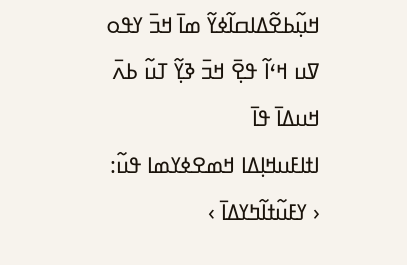ߞߎ߲߬ߕߐ߬ߡߊߛߊ߬ߦߌ߬ ߘߊ߫ ߞߏ߫ ߌߟߋ ߜߎ ߞߵߊ߬ ߟߐ߲߫ ߞߏ߫ ߢߌ߲߬ ߠߎ߬ ߕߍ߫ ߞߎߡߊ߫ ߟߊ߫
ߊߙߊߓߎߞߊ߲ߡߊ ߞߘߐߦߌߘߊ ߟߎ߬:
‹ ߌߓߎ߬ߙߊ߬ߤߌߡߊ߫ ›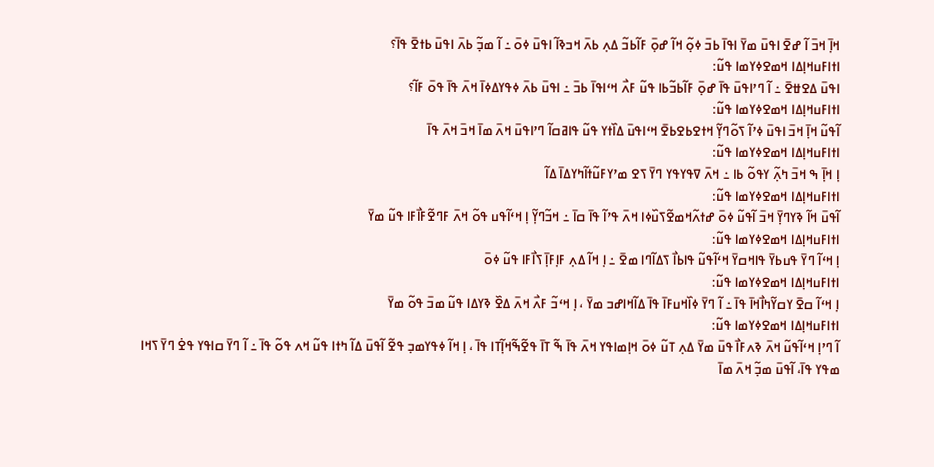ߞߊ߲߫ ߞߏ߫ ߊ߬ ߝߐ߫ ߊߟߎ߫ ߘߌ߫ ߊߟߊ߫ ߕߏ߫ ߦߋ߲߬ ߞߊ߬ ߝߋ߲߫ ߓߊ߬ߕߏ߬ ߡߍ߲ ߕߍ߫ ߞߏߢߊ߬ ߊߟߎ߫ ߦߋ߫ ߸ ߊ߬ ߘߏ߲߬ ߕߍ߫ ߊߟߎ߫ ߕߙߐ߫ ߟߊ߫؟
ߊߙߊߓߎߞߊ߲ߡߊ ߞߘߐߦߌߘߊ ߟߎ߬:
ߊߟߎ߫ ߡߐߚߐ߫ ߸ ߊ߬ ߣߴߊߟߎ߫ ߟߊ߫ ߝߋ߲߫ ߓߊ߬ߕߏ߬ߕߊ ߟߎ߬ ߓߍ߯ ߞߵߊߟߊ߫ ߕߏ߫ ߸ ߊߟߎ߫ ߕߍ߫ ߦߟߌߡߦߊ߫ ߞߍ߫ ߟߊ߫ ߟߋ߫ ߓߊ߬؟
ߊߙߊߓߎߞߊ߲ߡߊ ߞߘߐߦߌߘߊ ߟߎ߬:
ߊ߬ߟߎ߬ ߞߊ߲߫ ߞߏ߫ ߊߟߎ߫ ߦߴߊ߬ ߖߋ߬ߣߌ߲߬ ߞߙߐߕߐߕߐ߫ ߞߵߊߟߎ߫ ߡߊ߰ߙߌ ߟߎ߬ ߟߊߥߛߊ߬ ߣߴߊߟߎ߫ ߞߍ߫ ߘߊ߫ ߞߏ߫ ߞߍ߫ ߟߊ߫
ߊߙߊߓߎߞߊ߲ߡߊ ߞߘߐߦߌߘߊ ߟߎ߬:
ߊ߲ ߞߊ߲߫ ߒ ߞߏ߫ ߤߍ߲߬ ߌߟߋ߬ ߕߊ ߸ ߞߍ߫ ߜߟߌߟߌ ߣߌ߫ ߖߐ ߘߴߌߓߎ߬ߙߊ߬ߤߌߡߊ߫ ߡߊ߬
ߊߙߊߓߎߞߊ߲ߡߊ ߞߘߐߦߌߘߊ ߟߎ߬:
ߊ߬ߟߎ߫ ߞߊ߬ ߢߌߣߌ߲߫ ߞߏ߫ ߊ߬ߟߎ߬ ߦߋ߫ ߝߙߍ߬ߞߘߐ߬ߖߎ߰ߦߊ ߞߍ߫ ߟߴߊ߬ ߟߊ߫ ߛߊ߫ ߸ ߞߏ߬ߣߌ߲߬ ߊ߲ ߞߵߊ߬ߟߎ ߟߋ߬ ߞߍ߫ ߓߣߐ߬ߓߊ߯ߓߊ ߟߎ߬ ߘߌ߫
ߊߙߊߓߎߞߊ߲ߡߊ ߞߘߐߦߌߘߊ ߟߎ߬:
ߊ߲ ߞߵߊ߬ ߣߌ߫ ߟߎߕߌ߫ ߟߊߞߛߌ߫ ߞߵߊ߬ߟߎ߬ ߟߊߕߊ߯ ߖߡߊ߬ߣߊ ߘߐ߫ ߸ ߊ߲ ߞߊ߬ ߡߍ߲ ߓߊ߲ߓߊ߲߫ ߖߊ߯ߓߊ ߟߎ߬ ߦߋ߫
ߊߙߊߓߎߞߊ߲ߡߊ ߞߘߐߦߌߘߊ ߟߎ߬:
ߊ߲ ߞߵߊ߬ ߛߐ߫ ߌߛߌ߬ߤߊ߯ߞߊ߫ ߟߊ߫ ߸ ߊ߬ ߣߌ߫ ߦߊ߰ߞߎߓߊ߫ ߟߊ߫ ߡߊ߬ߞߊߝߏ ߘߌ߫ ، ߊ߲ ߞߵߏ߬ ߓߍ߯ ߞߍ߫ ߡߐ߰ ߢߌߡߊ ߟߎ߬ ߘߏ߫ ߟߋ߬ ߘߌ߫
ߊߙߊߓߎߞߊ߲ߡߊ ߞߘߐߦߌߘߊ ߟߎ߬:
ߊ߬ ߣߴߊ߲ ߞߵߊ߬ߟߎ߬ ߞߍ߫ ߢߍߓߊ߯ ߟߎ߫ ߘߌ߫ ߡߍ߲ ߠߎ߬ ߦߋ߫ ߞߊ߲ߘߊߟߌ ߞߍ߫ ߟߊ߫ ߒ߬ ߠߊ߫ ߟߐ߬ߒ߬ߞߊ߲߬ߠߊ ߟߊ߫ ، ߊ߲ ߞߊ߬ ߦߟߌߘߏ߲ ߟߐ߬ ߊ߬ߟߎ߫ ߡߊ߬ ߤߙߊ ߟߎ߬ ߞߍ ߟߋ߬ ߟߊ߫ ߸ ߊ߬ ߣߌ߫ ߛߊߟߌ ߟߐ߭ ߣߌ߫ ߖߞߊ ߘߟߌ ߟߊ߫، ߊ߬ߟߎ߫ ߘߏ߲߬ ߞߍ߫ ߘߊ߫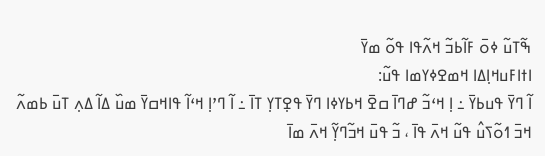ߒ߬ߠߎ߬ ߦߋ߫ ߓߊ߬ߕߏ߬ ߞߍ߬ߟߊ ߟߋ߬ ߘߌ߫
ߊߙߊߓߎߞߊ߲ߡߊ ߞߘߐߦߌߘߊ ߟߎ߬:
ߊ߬ ߣߌ߫ ߟߎߕߌ߫ ߸ ߊ߲ ߞߵߏ߬ ߝߣߊ߫ ߛߐ߫ ߞߕߌߦߊ ߣߌ߫ ߟߐ߲ߠߌ߲ ߠߊ߫ ߸ ߊ߬ ߣߴߊ߲ ߞߵߊ߬ ߟߊߞߛߌ߫ ߘߎ߰ ߡߊ߬ ߡߍ߲ ߠߎ߫ ߕߘߍ߬ ߞߏ߫ ߗߋ߬ߖߎ߮ ߟߎ߬ ߞߍ߫ ߟߊ߫ ، ߏ߬ ߟߎ߫ ߞߏ߬ߣߌ߲߬ ߞߍ߫ ߘߊ߫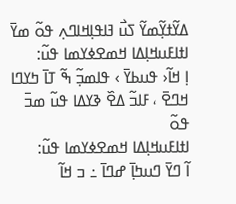ߡߌ߬ߙߌ߲߬ߘߌ߬ ߖߎ߯ ߔߊߟߊ߲ߞߊߣߍ߲ ߟߋ߬ ߘߌ߫
ߊߙߊߓߎߞߊ߲ߡߊ ߞߘߐߦߌߘߊ ߟߎ߬:
ߊ߲ ߞߊ߬‹ ߟߎߕߌ߫ › ߟߊߘߏ߲߬ ߒ߬ ߠߊ߫ ߤߌߣߊ ߞߣߐ߫ ، ߓߊߏ߬ ߡߐ߰ ߢߌߡߊ ߟߎ߬ ߘߏ߫ ߟߋ߬
ߊߙߊߓߎߞߊ߲ߡߊ ߞߘߐߦߌߘߊ ߟߎ߬:
ߊ߬ ߣߌ߫ ߣߎߤߊ߲߫ ߝߣߊ߫ ߸ ߏ ߞߊ߬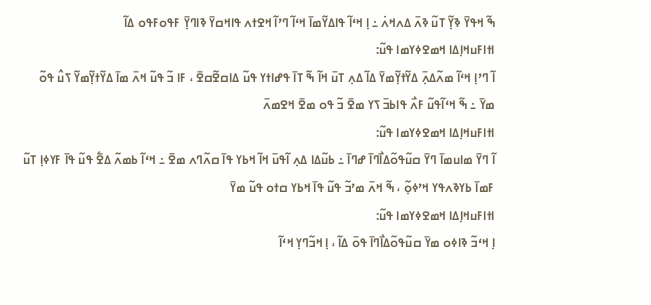ߒ߬ ߞߟߌ߫ ߢߌ߲߬ ߠߎ߬ ߢߍ߫ ߡߍߞߍ߭ ߸ ߊ߲ ߞߵߊ߬ ߟߊߡߌ߬ߘߊ߫ ߞߵߊ߬ ߣߴߊ߬ ߞߐߙߍ ߟߊߞߛߌ߫ ߢߊߣߌ߲߫ ߓߟߋߓߟߋ ߡߊ߬
ߊߙߊߓߎߞߊ߲ߡߊ ߞߘߐߦߌߘߊ ߟߎ߬:
ߊ߬ ߣߴߊ߲ ߞߵߊ߬ ߘߍ߬ߡߍ߲߫ ߡߌ߬ߙߌ߲߬ߘߌ߫ ߡߊ߬ ߡߍ߲ ߠߎ߫ ߞߊ߬ ߒ߬ ߠߊ߫ ߟߝߊߙߌ ߟߎ߬ ߡߊߛߐ߬ߛߐ߫ ، ߓߊ ߏ߬ ߟߎ߬ ߞߍ߫ ߘߊ߫ ߡߌ߬ߙߌ߲߬ߘߌ߬ ߖߎ߮ ߟߋ߬ ߘߌ߫ ߸ ߒ߬ ߞߵߊ߬ߟߎ߬ ߓߍ߯ ߟߊߕߏ߫ ߖߌ ߘߐ߫ ߏ߬ ߟߋ ߘߐ߫ ߞߐߘߍ߫
ߊߙߊߓߎߞߊ߲ߡߊ ߞߘߐߦߌߘߊ ߟߎ߬:
ߊ߬ ߣߌ߫ ߘߊߎߘߊ߫ ߣߌ߫ ߛߎ߬ߟߋ߬ߡߊ߯ߣߊ߫ ߝߣߊ߫ ߸ ߕߎ߬ߡߊ ߡߍ߲ ߊ߬ߟߎ߫ ߞߊ߬ ߞߕߌ ߟߊ߫ ߛߍ߬ߣߍ ߘߐ߫ ߸ ߞߵߊ߬ ߕߘߍ߬ ߡߐ߱ ߟߎ߬ ߟߊ߫ ߓߌߦߊ߲ ߠߎ߬ ߓߘߊ߫ ߕߌߢߍߟߌ ߞߴߦߋ߲߬ ، ߒ߬ ߞߍ߫ ߘߴߏ߬ ߟߎ߬ ߟߊ߫ ߞߕߌ ߛߙߋ ߟߎ߬ ߘߌ߫
ߊߙߊߓߎߞߊ߲ߡߊ ߞߘߐߦߌߘߊ ߟߎ߬:
ߊ߲ ߞߵߏ߬ ߢߊߦߋ ߘߌ߫ ߛߎ߬ߟߋ߬ߡߊ߯ߣߊ߫ ߟߋ߫ ߡߊ߬ ، ߊ߲ ߞߏ߬ߣߌ߲ ߞߵߊ߬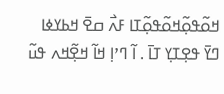ߞߋ߬ߟߋ߲߬ߞߋ߬ߟߋ߲߬ߠߊ ߓߍ߯ ߛߐ߫ ߞߕߌߦߊ ߣߌ߫ ߟߐ߲ߠߌ߲ ߠߊ߫ . ߊ߬ ߣߴߊ߲ ߞߊ߬ ߞߐ߲߬ߞߍ ߟߎ߬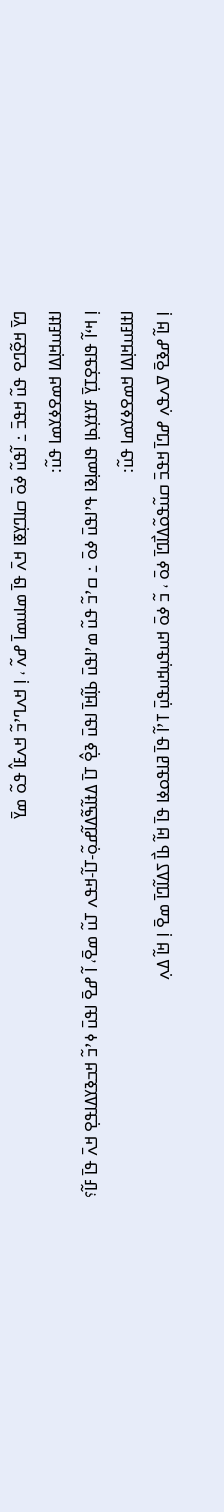ߣߌ߫ ߞߐ߬ߣߐ ߟߎ߬ ߞߟߏ߫ ߸ ߊ߬ߟߎ߬ ߦߋ߫ ߛߊߣߌ߲ߧߊ ߞߍ߫ ߟߊ߫ ߘߊߎߘߊ߫ ߝߍ߬ ، ߊ߲ ߞߍߣߴߏ߬ ߞߍߓߊ߮ ߟߋ߬ ߘߌ߫
ߊߙߊߓߎߞߊ߲ߡߊ ߞߘߐߦߌߘߊ ߟߎ߬:
ߊ߲ ߞߵߊ߬ ߟߊߟߐ߲ߠߌ߲߫ ߓߌߙߌ߲ߕߊ߲ ߟߊߘߊ߲ߢߊ ߟߴߊߟߎ߫ ߦߋ߫ ߸ ߛߴߏ߬ ߟߎ߬ ߘߴߊߟߎ߫ ߕߊ߲߬ߞߊ߫ ߊߟߎ߫ ߢߐ߲߮ ߠߊ߫ ߡߙߊ߬ߒ߬ߡߊ߬ߝߋ߲߬-ߠߊ߬-ߞߟߍ ߠߎ߬ ߘߐ߫، ߊ߬ ߝߐ߫ ߊߟߎ߫ ߦߴߏ߬ ߞߏߢߌߡߊߟߐ߲ ߞߍ߫ ߟߊ߫ ߓߊ߬؟
ߊߙߊߓߎߞߊ߲ߡߊ ߞߘߐߦߌߘߊ ߟߎ߬:
ߊ߲ ߞߊ߬ ߝߢߐ߫ ߜߍߟߍ߲ ߝߣߊ߫ ߞߟߏ߫ ߛߎ߬ߟߋ߬ߡߊ߯ߣߊ߫ ߦߋ߫ ، ߏ߬ ߦߋ߫ ߞߎߟߎ߲ߞߎߟߎ߲߫ ߠߴߊ߬ ߟߊ߫ ߥߊߟߋߦߊ ߟߊ߫ ߞߊ߬ ߕߊ߯ ߖߡߊ߬ߣߊ߫ ߘߐ߫ ߊ߲ ߞߊ߬ ߡߍ߲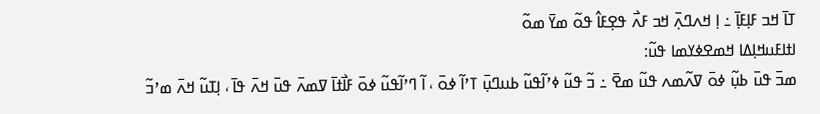ߠߊ߫ ߞߏ ߓߊ߲ߓߊ߲߫ ߸ ߊ߲ ߞߍߣߍ߲߫ ߞߏ ߓߍ߯ ߟߐ߲ߓߊ߮ ߟߋ߬ ߘߌ߫ ߘߋ߬
ߊߙߊߓߎߞߊ߲ߡߊ ߞߘߐߦߌߘߊ ߟߎ߬:
ߘߏ߫ ߟߎ߫ ߕߎ߲߬ ߦߋ߫ ߜߍ߬ߘߍ ߟߎ߬ ߘߐ߫ ߸ ߏ߬ ߟߎ߬ ߦߴߊ߬ߟߎ߬ ߕߎߣߎ߲߫ ߠߴߊ߬ ߦߋ߫ ، ߊ߬ ߣߴߊ߬ߟߎ߬ ߦߋ߫ ߓߊ߯ߙߊ߫ ߜߘߍ߫ ߟߎ߫ ߞߍ߫ ߟߊ߫ ، ߊ߲ߠߎ߬ ߞߍ߫ ߘߴߏ߬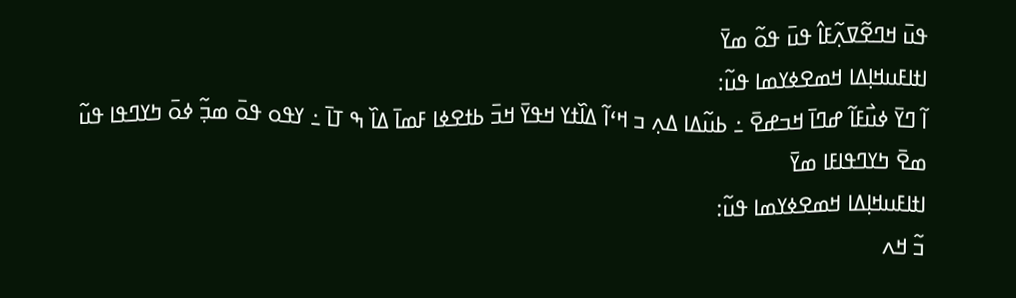ߟߎ߫ ߞߣߐ߬ߜߍ߲߬ߓߊ߮ ߟߎ߫ ߟߋ߬ ߘߌ߫
ߊߙߊߓߎߞߊ߲ߡߊ ߞߘߐߦߌߘߊ ߟߎ߬:
ߊ߬ ߣߌ߫ ߦߎ߯ߓߊ߬ ߝߣߊ߫ ߞߏߝߐ߫ ߸ ߕߎ߬ߡߊ ߡߍ߲ ߏ ߞߵߊ߬ ߡߊ߰ߙߌ ߞߟߌ߫ ߞߏ߫ ߕߙߐߦߊ ߓߘߊ߫ ߡߊ߰ ߒ ߠߊ߫ ߸ ߌߟߋ ߟߋ߫ ߘߏ߲߬ ߦߋ߫ ߤߌߣߟߊ ߟߎ߬ ߘߐ߫ ߤߌߣߟߊߓߊ ߘߌ߫
ߊߙߊߓߎߞߊ߲ߡߊ ߞߘߐߦߌߘߊ ߟߎ߬:
ߏ߬ ߞߍ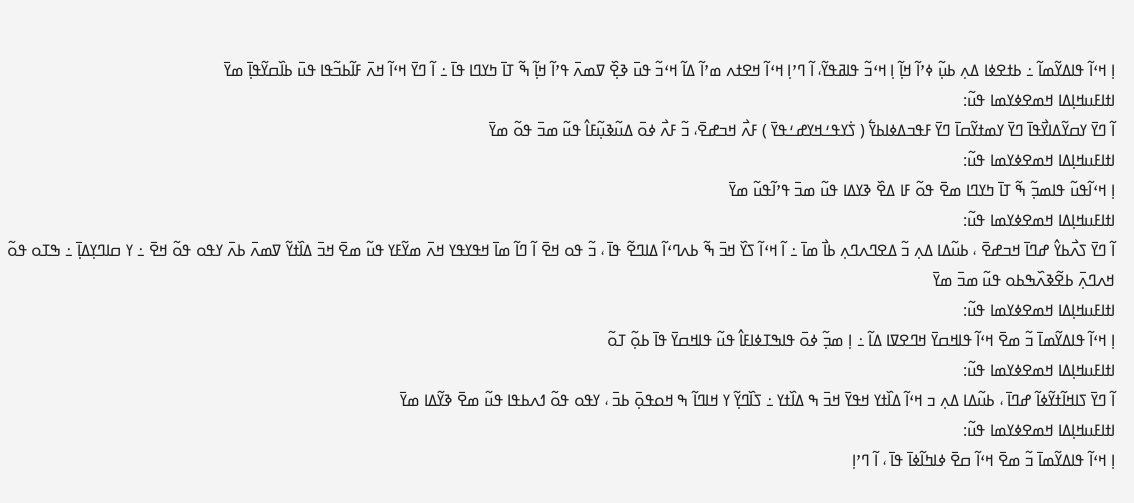ߊ߲ ߞߵߊ߬ ߟߊߡߌ߬ߘߊ߬ ߸ ߕߙߐߦߊ ߡߍ߲ ߕߎ߲߬ ߦߴߊ߬ ߞߊ߲߬ ߊ߲ ߞߵߏ߬ ߟߊߥߟߌ߬، ߊ߬ ߣߴߊ߲ ߞߵߊ߬ ߞߐߙߍ ߘߴߊ߬ ߡߊ߬ ߞߵߏ߬ ߟߎ߫ ߢߐ߲߰ ߜߘߍ߫ ߟߴߊ߬ ߞߊ߲߬ ߒ߬ ߠߊ߫ ߤߌߣߊ ߟߊ߫ ߸ ߊ߬ ߣߌ߫ ߞߵߊ߬ ߞߍ߫ ߓߊ߬ߕߏ߬ߟߊ ߟߎ߫ ߕߊ߰ߛߌ߬ߟߊ߲߫ ߘߌ߫
ߊߙߊߓߎߞߊ߲ߡߊ ߞߘߐߦߌߘߊ ߟߎ߬:
ߊ߬ ߣߌ߫ ߌߛߌ߬ߡߊߌ߯ߟߊ߫ ߣߌ߫ ߌߘߙߌ߬ߛߊ߫ ߣߌ߫ ߓߟߏߡߦߊߕߌ߱ ( ߖ߭ߌߟߑߞߌߝߑߟߌ߫ ) ߓߍ߯ ߞߏߝߐ߫، ߏ߬ ߓߍ߯ ߦߋ߫ ߡߎ߬ߢߎ߲߬ߓߊ߮ ߟߎ߬ ߘߏ߫ ߟߋ߬ ߘߌ߫
ߊߙߊߓߎߞߊ߲ߡߊ ߞߘߐߦߌߘߊ ߟߎ߬:
ߊ߲ ߞߵߊ߬ߟߎ߬ ߟߊߘߏ߲߬ ߒ߬ ߠߊ߫ ߤߌߣߊ ߘߐ߫ ߟߋ߬ ߓߊ ߡߐ߰ ߢߌߡߊ ߟߎ߬ ߘߏ߫ ߟߴߊ߬ߟߎ߬ ߘߌ߫
ߊߙߊߓߎߞߊ߲ߡߊ ߞߘߐߦߌߘߊ ߟߎ߬:
ߊ߬ ߣߌ߫ ߖߍ߯ߕߌ߮ ߝߣߊ߫ ߞߏߝߐ߫ ، ߕߎ߬ߡߊ ߡߍ߲ ߏ߬ ߡߐߣߍߣߍ߲ ߕߊ߯ ߘߊ߫ ߸ ߊ߬ ߞߵߊ߬ ߖߌ߰ ߞߏ߫ ߒ߬ ߕߍߣߵߊ߬ ߡߊߣߐ߬ ߟߊ߫ ، ߏ߬ ߟߋ ߞߐ߫ ߊ߬ ߣߊ߬ ߘߊ߫ ߞߟߌߟߌ ߞߍ߫ ߘߌ߬ߓߌ ߟߎ߬ ߘߐ߫ ߞߏ߫ ߡߊ߰ߙߌ߬ ߜߘߍ߫ ߕߍ߫ ߌߟߋ ߟߋ߬ ߞߐ߫ ߸ ߌ ߛߊߣߌ߲ߡߊ߲߫ ߸ ߒߠߋ ߟߋ߬ ߞߍߣߍ߲߫ ߕߐ߬ߢߍ߰ߒߕߋ ߟߎ߬ ߘߏ߫ ߘߌ߫
ߊߙߊߓߎߞߊ߲ߡߊ ߞߘߐߦߌߘߊ ߟߎ߬:
ߊ߲ ߞߵߊ߬ ߟߊߡߌ߬ߘߊ߫ ߏ߬ ߘߐ߫ ߞߵߊ߬ ߟߊߞߛߌ߫ ߞߣߐߜߊ ߡߊ߬ ߸ ߊ߲ ߘߏ߲߬ ߦߋ߫ ߟߊߒߠߦߊߓߊ߮ ߟߎ߬ ߟߊߞߛߌ߫ ߟߊ߫ ߕߋ߲߬ ߠߋ߬
ߊߙߊߓߎߞߊ߲ߡߊ ߞߘߐߦߌߘߊ ߟߎ߬:
ߊ߬ ߣߌ߫ ߖߊߞߊ߬ߙߌ߬ߦߊ߬ ߝߣߊ߫ ، ߕߎ߬ߡߊ ߡߍ߲ ߏ ߞߵߊ߬ ߡߊ߰ߙߌ ߞߟߌ߫ ߞߏ߫ ߒ ߡߊ߰ߙߌ ߸ ߖߊ߰ߣߌ߲߬ ߌ ߞߊߣߊ߬ ߒ ߞߋߟߋ߲߫ ߕߏ߫ ، ߌߟߋ ߟߋ߬ ߗߍߕߟߊ ߟߎ߬ ߘߐ߫ ߢߌ߬ߡߊ ߘߌ߫
ߊߙߊߓߎߞߊ߲ߡߊ ߞߘߐߦߌߘߊ ߟߎ߬:
ߊ߲ ߞߵߊ߬ ߟߊߡߌ߬ߘߊ߫ ߏ߬ ߘߐ߫ ߞߵߊ߬ ߛߐ߫ ߦߊߤߊ߬ߦߊ߫ ߟߊ߫ ، ߊ߬ ߣߴߊ߲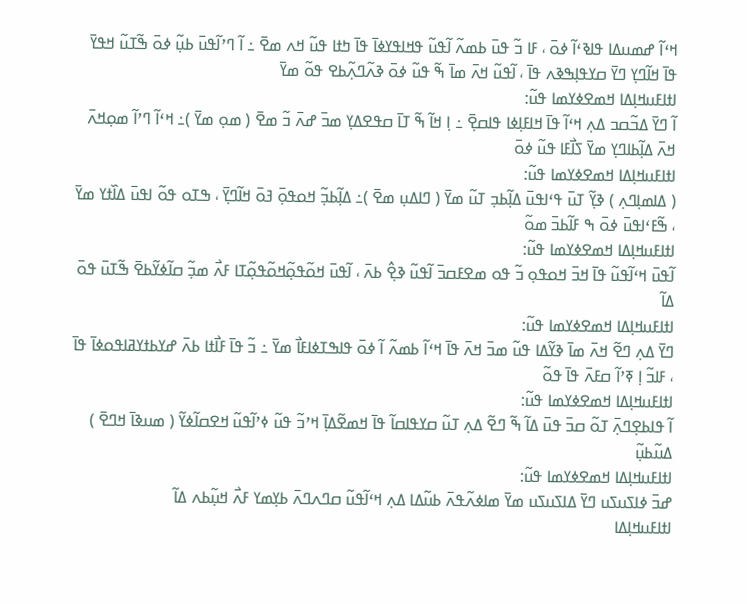ߞߵߊ߬ ߝߘߎߡߊ ߟߊߢߵߊ߬ ߦߋ߫ ، ߓߊ ߏ߬ ߟߎ߫ ߕߘߍ߬ ߊ߬ߟߎ߬ ߟߞߊߟߌߦߊ߫ ߟߊ߫ ߤߙߊ ߟߎ߬ ߞߍ ߘߐ߫ ߸ ߊ߬ ߣߴߊ߬ߟߎ߫ ߕߎ߲߬ ߦߋ߫ ߒ߬ߠߎ߬ ߞߟߌ߫ ߟߊ߫ ߞߊ߬ߣߌ߲ ߣߌ߫ ߛߌߟߊ߲ߒߢߍ ߟߊ߫ ، ߊ߬ߟߎ߬ ߞߍ߫ ߘߊ߫ ߒ߬ ߟߎ߬ ߦߋ߫ ߢߍ߬ߣߍ߲߬ߕߐ ߟߋ߬ ߘߌ߫
ߊߙߊߓߎߞߊ߲ߡߊ ߞߘߐߦߌߘߊ ߟߎ߬:
ߊ߬ ߣߌ߫ ߡߏ߬ߛߏ ߡߍ߲ ߞߵߊ߬ ߟߊ߫ ߞߊߓߊ߲ߦߊ ߟߊߛߐ߲߫ ߸ ߊ߲ ߞߊ߬ ߒ߬ ߠߊ߫ ߛߟߐߡߌ߲ ߘߏ߫ ߝߍ߫ ߏ߬ ߘߐ߫ ( ߘߋ߲ ߘߌ߫ )߸ ߞߵߊ߬ ߣߴߊ߬ ߘߋ߲ߞߍ߫ ߞߍ߫ ߡߊ߲߬ߕߊߣߌ߲ ߘߌ߫ ߖߊ߯ߓߊ ߟߎ߬ ߦߋ߫
ߊߙߊߓߎߞߊ߲ߡߊ ߞߘߐߦߌߘߊ ߟߎ߬:
( ߡߊߘߊ߲ߣߍ߲ ) ߢߌ߲߬ ߠߎ߫ ߟߵߊߟߎ߫ ߡߊ߲߬ߕߏ߲ ߠߎ߬ ߘߌ߫ ( ߣߊߡߎ߲ ߘߐ߫ )߸ ߡߊ߲߬ߕߏ߲߬ ߞߋߟߋ߲߫ ߔߋ߫ ߞߊ߬ߣߌ߲߫ ، ߒߠߋ ߟߋ߬ ߊߟߎ߫ ߡߊ߰ߙߌ ߘߌ߫ ، ߒ߬ߓߵߊߟߎ߫ ߦߋ߫ ߒ ߓߊ߬ߕߏ߫ ߘߋ߬
ߊߙߊߓߎߞߊ߲ߡߊ ߞߘߐߦߌߘߊ ߟߎ߬:
ߊ߬ߟߎ߫ ߞߵߊ߬ߟߎ߬ ߟߊ߫ ߞߏ߫ ߞߋߟߋ߲ ߏ߬ ߟߋ ߘߐߓߛߏ߫ ߊ߬ߟߎ߬ ߢߐ߲߮ ߕߍ߫ ، ߊ߬ߟߎ߫ ߞߋ߬ߟߋ߲߬ߞߋ߬ߟߋ߲߬ߠߊ ߓߍ߯ ߘߏ߲߬ ߛߊ߬ߦߌ߬ߕߐ߫ ߒ߬ߠߎ߫ ߟߋ߫ ߡߊ߬
ߊߙߊߓߎߞߊ߲ߡߊ ߞߘߐߦߌߘߊ ߟߎ߬:
ߣߌ߫ ߡߍ߲ ߣߐ߬ ߞߍ߫ ߘߊ߫ ߢߌ߬ߡߊ ߟߎ߬ ߘߏ߫ ߞߍ߫ ߟߊ߫ ߞߵߊ߬ ߕߘߍ߬ ߊ߬ ߦߋ߫ ߟߊߒߠߦߊߓߊ߯ ߘߌ߫ ߸ ߏ߬ ߟߊ߫ ߓߊ߯ߙߊ ߕߍ߫ ߝߌߕߙߌߥߊߟߋߦߊ߫ ߟߊ߫ ، ߓߊߏ߬ ߊ߲ ߧߴߊ߬ ߛߓߍ߫ ߟߊ߫ ߟߋ߬
ߊߙߊߓߎߞߊ߲ߡߊ ߞߘߐߦߌߘߊ ߟߎ߬:
ߊ߬ ߟߊߕߐ߲ߣߍ߲߫ ߠߋ߬ ߛߏ߫ ߟߎ߫ ߡߊ߬ ߒ߬ ߣߐ߬ ߡߍ߲ ߠߎ߬ ߛߌߟߊߛߊ߬ ߟߊ߫ ߞߘߐ߬ߡߊ߲߫ ߞߴߏ߬ ߟߎ߬ ߦߴߊ߬ߟߎ߬ ߞߐߛߊ߬ߦߌ߬ ( ߘߎߢߊ߫ ߞߣߐ߫ ) ߡߎ߬ߕߎ߲߬
ߊߙߊߓߎߞߊ߲ߡߊ ߞߘߐߦߌߘߊ ߟߎ߬:
ߝߏ߫ ߦߊߖߎߖߎ ߣߌ߫ ߡߊߖߎߖߎ ߘߌ߫ ߘߊߦߍ߬ߟߍ߫ ߕߎ߬ߡߊ ߡߍ߲ ߞߵߊ߬ߟߎ߬ ߛߣߍߣߍ߫ ߕߌ߲ߘߌ ߓߍ߯ ߞߎ߲߬ߕߍ ߡߊ߬
ߊߙߊߓߎߞߊ߲ߡߊ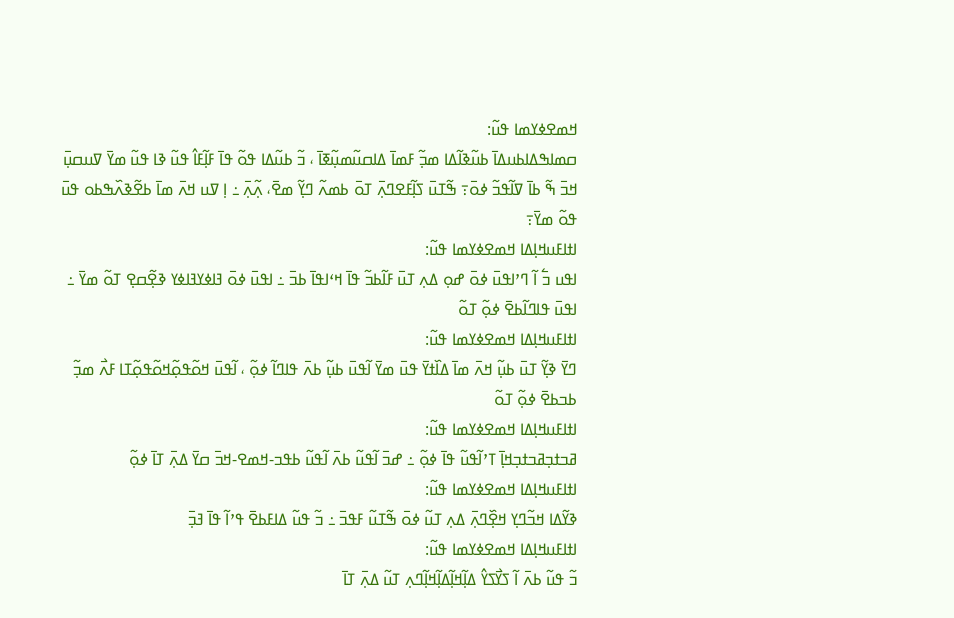ߞߘߐߦߌߘߊ ߟߎ߬:
ߛߘߊߒߡߊߕߎߡߊ߫ ߕߎ߬ߢߊ߬ߡߊ ߘߏ߲߬ ߓߘߊ߫ ߡߊߛߎ߬ߘߎ߲߬ߧߊ߫ ، ߏ߬ ߕߎ߬ߡߊ ߟߋ߬ ߟߊ߫ ߓߊ߲߬ߓߊ߮ ߟߎ߬ ߢߊ ߟߎ߬ ߘߌ߫ ߜߎߛߎ߲߫ ߞߏ߫ ߒ߬ ߕߊ߫ ߜߊ߬ߟߏ߬ ߦߋ߫߹ ߒ߬ߠߎ߫ ߖߊ߲߬ߓߐߣߍ߲߫ ߠߋ߫ ߕߘߍ߬ ߣߌ߲߬ ߘߐ߫، ߍ߲߬ߍ߲߫ ߸ ߊ߲ ߜߎ ߞߍ߫ ߘߊ߫ ߕߐ߬ߢߍ߰ߒߕߋ ߟߎ߫ ߟߋ߬ ߘߌ߫߹
ߊߙߊߓߎߞߊ߲ߡߊ ߞߘߐߦߌߘߊ ߟߎ߬:
ߊߟߎ ߏ߱ ߊ߬ ߣߴߊߟߎ߫ ߦߋ߫ ߝߋ߲ ߡߍ߲ ߠߎ߫ ߓߊ߬ߕߏ߬ ߟߊ߫ ߞߵߊߟߊ߫ ߕߏ߫ ߸ ߊߟߎ߫ ߦߋ߫ ߔߊߦߌߔߊߦߌ ߢߐ߲߬ߛߐ߲ ߠߋ߬ ߘߌ߫ ߸ ߊߟߎ߫ ߟߊߣߊ߬ߕߐ߫ ߦߋ߲߬ ߠߋ߬
ߊߙߊߓߎߞߊ߲ߡߊ ߞߘߐߦߌߘߊ ߟߎ߬:
ߣߌ߫ ߢߌ߲߬ ߠߎ߫ ߕߎ߲߬ ߞߍ߫ ߘߊ߫ ߡߊ߰ߙߌ߫ ߟߎ߫ ߘߌ߫ ߊ߬ߟߎ߫ ߕߎ߲߬ ߕߍ߫ ߟߊߣߊ߬ ߦߋ߲߬ ، ߊ߬ߟߎ߫ ߞߋ߬ߟߋ߲߬ߞߋ߬ߟߋ߲߬ߠߊ ߓߍ߯ ߘߏ߲߬ ߕߏߕߐ߫ ߦߋ߲߬ ߠߋ߬
ߊߙߊߓߎߞߊ߲ߡߊ ߞߘߐߦߌߘߊ ߟߎ߬:
ߥߏߙߏ߲ߥߏߙߏ߲ߞߊ߲߫ ߠߴߊ߬ߟߎ߬ ߟߊ߫ ߦߋ߲߬ ߸ ߝߏ߫ ߊ߬ߟߎ߬ ߕߍ߫ ߊ߬ߟߎ߬ ߕߟߏ-ߞߘߐ-ߞߏ߫ ߛߌ߫ ߡߍ߲߫ ߠߊ߫ ߦߋ߲߬
ߊߙߊߓߎߞߊ߲ߡߊ ߞߘߐߦߌߘߊ ߟߎ߬:
ߢߌ߬ߡߊ ߞߏ߬ߣߌ߲ ߞߐ߲߰ߣߍ߲߫ ߡߍ߲ ߠߎ߬ ߦߋ߫ ߒ߬ߠߎ߬ ߓߟߏ߫ ߸ ߏ߬ ߟߎ߬ ߡߊߓߕߐ߫ ߟߴߊ߬ ߟߊ߫ ߔߏ߲߫
ߊߙߊߓߎߞߊ߲ߡߊ ߞߘߐߦߌߘߊ ߟߎ߬:
ߏ߬ ߟߎ߬ ߕߍ߫ ߊ߬ ߖߌ߯ߖߌ߮ ߡߊ߲߬ߞߊ߲߬ߡߊ߲߬ߞߊ߲߬ߣߍ߲ ߠߎ߬ ߡߍ߲߫ ߠߊ߫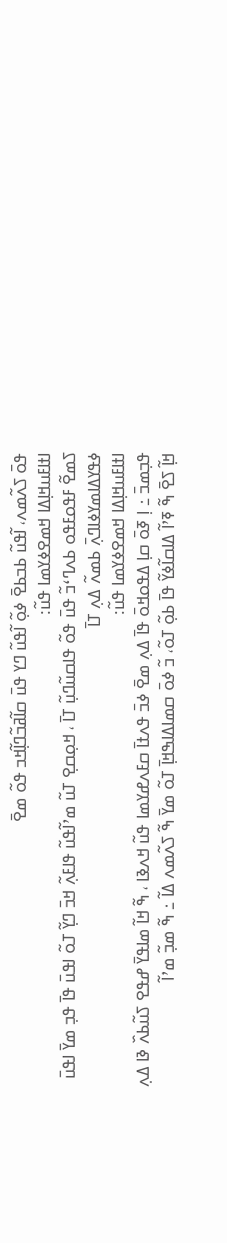ߟߋ߫ ߖߍ߬ߘߍ، ߊ߬ߟߎ߬ ߕߏߕߐ߫ ߦߋ߲߬ ߊ߬ߟߎ߬ ߣߌ ߟߎ߫ ߛߊ߬ߥߏ߬ߣߊ߲߬ߞߏ ߟߋ߬ ߘߐ߫
ߊߙߊߓߎߞߊ߲ߡߊ ߞߘߐߦߌߘߊ ߟߎ߬:
ߖߘߐ߬ ߓߟߋߓߟߋ ߕߍߣߵߏ߬ ߟߎ߫ ߟߋ߬ ߟߊߛߎ߬ߣߎ߲߬ ߠߊ߫ ، ߞߋ߲ߛߐ߲ ߠߎ߬ ߘߴߊ߬ߟߎ߬ ߟߊߓߍ߲߬ ߞߏ߫ ߣߌ߲߬ ߠߋ߬ ߊߟߎ߫ ߟߊ߫ ߟߏ߲ ߘߌ߫ ߊߟߎ߫ ߦߟߌߡߊߘߌߦߊߣߍ߲߫ ߕߘߍ߬ ߡߍ߲ ߠߊ߫
ߊߙߊߓߎߞߊ߲ߡߊ ߞߘߐߦߌߘߊ ߟߎ߬:
ߟߏ߲ߘߏ߫ ߸ ߊ߲ ߧߋ߫ ߛߊ߲ ߡߟߋߞߋ߫ ߟߊ߫ ߡߍ߲ ߘߐ߫ ߦߏ߫ ߟߍߙߊ߫ ߛߓߍߝߌߘߊ ߟߎ߬ ߞߍߢߊ ، ߒ߬ ߞߊ߬ ߘߊߟߌ߫ ߝߟߐ ߖߎ߬ߕߍ߰ ߢߊ ߡߍ߲ ߞߊ߲߬ ߖߐ߫ ߒ߬ ߧߴߊ߬ ߡߊߛߊ߬ߦߌ߬ ߟߊ߫ ߕߋ߲߬ ߠߋ߬، ߏ߬ ߦߋ߫ ߛߘߊߡߊߒߞߊ߲߫ ߠߋ߬ ߘߌ߫ ߒ߬ ߖߍ߬ߘߍ ߡߊ߬ ߸ ߒ߬ ߘߏ߲߬ ߘߴߊ߬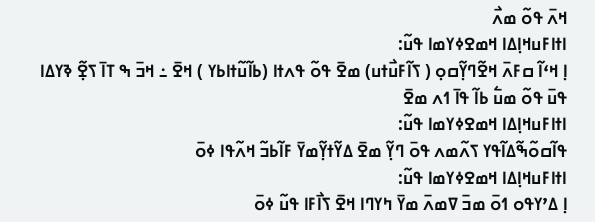ߞߍ߫ ߟߋ߬ ߘߍ߯
ߊߙߊߓߎߞߊ߲ߡߊ ߞߘߐߦߌߘߊ ߟߎ߬:
ߊ߲ ߞߵߊ߬ ߛߓߍ߫ ߞߐ߬ߣߌ߲߬ߛߋ߲ ( ߖߊ߬ߓߎ߯ߙߎ) ߘߐ߫ ߟߋ߬ ߟߍߙߊ (ߕߊ߬ߎ߬ߙߊߕߌ ) ߞߐ߫ ߸ ߞߏ߫ ߒ ߠߊ߫ ߖߐ߲߬ ߢߌߡߊ ߟߎ߫ ߟߋ߬ ߘߎ߱ ߕߊ߬ ߟߊ߫ ߗߍ ߘߐ߫
ߊߙߊߓߎߞߊ߲ߡߊ ߞߘߐߦߌߘߊ ߟߎ߬:
ߟߊ߬ߛߋ߬ߒ߬ߡߊ߬ߟߌ ߖߍ߬ߘߍ ߟߋ߫ ߣߌ߲߬ ߘߐ߫ ߡߌ߬ߙߌ߲߬ߘߌ߫ ߓߊ߬ߕߏ߬ ߞߍ߬ߟߊ ߦߋ߫
ߊߙߊߓߎߞߊ߲ߡߊ ߞߘߐߦߌߘߊ ߟߎ߬:
ߊ߲ ߡߴߌߟߋ ߗߋ߫ ߘߏ߫ ߜߘߍ߫ ߘߌ߫ ߤߌߣߊ ߞߐ߫ ߖߊ߯ߓߊ ߟߎ߬ ߦߋ߫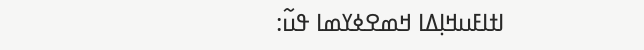ߊߙߊߓߎߞߊ߲ߡߊ ߞߘߐߦߌߘߊ ߟߎ߬: